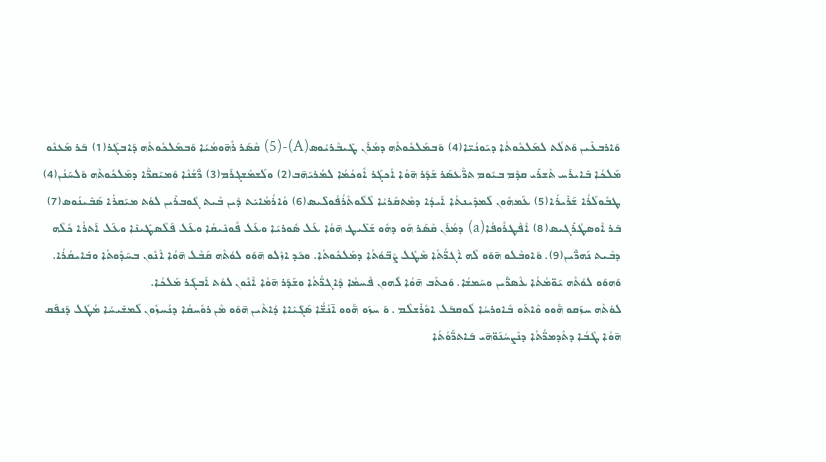ܘܰܐܪܒܥܺܝܢ ܘܰܬܠܳܬ ܠܡܰܠܟܽܘܬܳܐ ܕܝܰܘܢܳܝ̈ܐ(4) ܘܰܒܡܰܠܟܽܘܬܶܗ ܕܡܳܪܰܢ ܛܺܝܒܶܪܝܳܘܣ(A)-(5) ܩܶܣܰܪ ܪܽܗ̄ܘܡܳܝܳܐ ܘܰܒܡܰܠܟܽܘܬܶܗ ܕܰܐܒܓܰܪ(1) ܒܰܪ ܡܰܥܢܽܘ ܡܰܠܟܳܐ ܒܺܐܝܪܰܚ ܬܶܫܪܺܝ ܩܕܶܡ ܒܝܽܘܡ ܬܪ̈ܶܥܣܰܪ ܫܰܕܰܪ ܗ̄ܘܳܐ ܐܳܟܓܰܪ ܐܽܘܟܳܡܳܐ ܠܡܳܪܝܰܗ̄ܒ(2) ܘܠܰܫܡܶܫܓܪܰܡ(3) ܪ̈ܺܫܳܢܶܐ ܘܰܡܝܰܩܪ̈ܶܐ ܕܡܰܠܟܽܘܬܶܗ ܘܰܠܚܰܢܳܢ(4) ܛܒܽܘܠܰܪܳܐ ܫܰܪܺܝܪܳܐ(5) ܥܰܡܗܽܘܢ ܠܰܡܕܺܝܢܬܳܐ ܐܰܝܕܳܐ ܕܡܶܬܩܰܪܝܳܐ ܠܶܠܽܘܬܶܪܳܦܳܘܠܺܝܣ(6) ܘܳܐܪܳܡܳܐܝܺܬ ܕܶܝܢ ܒܶܝܬ ܓܽܘܒܪܺܝܢ ܠܘܳܬ ܡܝܰܩܪܳܐ ܣܰܒܺܝܢܳܘܣ(7) ܒܰܪ ܐܶܘܣܛܳܪܺܓܝܣ(8) ܐܶܦܶܛܪܽܘܦܳܐ(a) ܕܡܳܪܰܢ ܩܶܣܰܪ ܗܰܘ ܕܗܽܘ ܫܰܠܺܝܛ ܗ̄ܘܳܐ ܥܰܠ ܣܽܘܪܝܰܐ ܘܥܰܠ ܦܽܘܢܺܝܩܳܐ ܘܥܰܠ ܦܰܠܶܣܛܺܝܢܺܐ ܘܥܰܠ ܐܰܬܪܳܐ ܟܽܠܶܗ ܕܒܶܝܬ ܢܰܗܪ̈ܺܝܢ(9). ܘܰܐܘܒܶܠܘ ܗ̄ܘܰܘ ܠܶܗ ܐܶܓܪ̈ܳܬܳܐ ܡܶܛܽܠ ܨܶܒ̈ܘܳܬܳܐ ܕܡܰܠܟܽܘܬܳܐ. ܘܟܰܕ ܐܙܶܠܘ ܗ̄ܘܰܘ ܠܘܳܬܶܗ ܩܰܒܶܠ ܗ̄ܘܳܐ ܐܶܢܽܘܢ ܒܚܰܕܽܘܬܳܐ ܘܒܺܐܝܩܳܪܳܐ. ܘܰܗܘܰܘ ܠܘܳܬܶܗ ܝܰܘ̈ܡܳܬܳܐ ܥܶܣܪ̈ܺܝܢ ܘܚܰܡܫܳܐ. ܘܰܟܬܰܒ ܗ̄ܘܳܐ ܠܽܗܘܢ ܦܶܚܡܳܐ ܕܶܐܓܪ̈ܳܬܳܐ ܘܫܰܕܰܪ ܗ̄ܘܳܐ ܐܶܢܽܘܢ ܠܘܳܬ ܐܰܒܓܰܪ ܡܰܠܟܳܐ.
ܠܘܳܬܶܗ ܚܙܰܩܘ ܗ̄ܰܘܘ ܘܶܐܬܰܘ ܒܽܐܘܪܚܳܐ ܠܽܘܩܒܰܠ ܐܘܽܪܺܫܠܶܡ . ܘܰ ܚܙܰܘ ܗ̄ܰܘܘ ܐ̄ܢܳܫ̈ܳܐ ܣܰܓܺܝܶܐܐ ܕܳܐܬܶܝܢ ܗ̄ܘܰܘ ܡܶܢ ܪܘܽܚܩܳܐ ܕܢܳܚܙܽܘܢ ܠܰܡܫܺܝܚܳܐ ܡܳܛܽܠ ܕܰܢܦܰܩ ܗ̄ܘܳܐ ܛܶܒܳܐ ܕܬܶܕܡܪ̈ܳܬܳܐ ܕܢܶܨܚܳܢܰܘ̈ܗ̄ܝ ܒܰܐܬܪ̈ܰܘܳܬܳܐ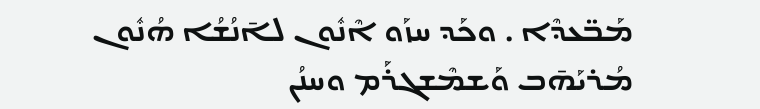ܡܰܒ̈ܥܕܶܐ . ܘܟܰܕ ܚܙܰܘ ܐܶܢܽܘܢ ܠܐ̄ܢܳܫܳܐ ܗܳܢܽܘܢ ܡܳܪܝܰܗ̄ܒ ܘܰܫܡܶܫܓܪܰܡ ܘܚܢܳܢ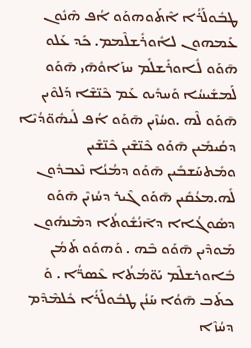ܛܒܽܘܠܰܪܳܐ ܐܶܬܰܘܗܘܰܘ ܐܳܦ ܗܶܢܽܘܢ ܥܰܡܗܘܢ ܠܐܽܘܪܺܫܠܶܡܡ. ܟܰܕ ܥܰܠܘ ܗ̄ܘܰܘ ܠܽܐܘܪܺܫܠܺܡ ܚܙܰܐܘܽܗ̄ܝ ܗ̄ܘܰܘ ܠܰܡܫܺܝܚܳܐ ܘܰܚܕܺܝܘ ܥܰܡ ܟܶܢ̈ܫܶܐ ܕܰܠܘܶܝܢ ܗ̄ܘܰܘ ܠܶܗ .ܘܚܳܙܶܝܢ ܗ̄ܘܰܘ ܐܳܦ ܠܺܝܗܽܘ̈ܕܳܝܶܐ ܕܩܳܝܡܺܝܢ ܗ̄ܘܰܘ ܟܶܢ̈ܫܶܝܢ ܟܶܢ̈ܫܶܝܢ ܘܡܺܬܚܰܫܒܺܝܢ ܗ̄ܘܰܘ ܕܡܳܢܳܐ ܢܶܥܒܕܽܘܢ ܠܺܗ.ܡܥܳܩܺܝܢ ܗ̄ܘܰܘ ܓܶܝܪ ܕܚܳܙܝܶܢ ܗ̄ܘܰܘ ܕܣܽܘܓܳܐܐ ܕܐ̄ܢܳܫܽܘܬܳܐ ܕܡܶܢܗܽܘܢ ܡܰܘܕܶܝܢ ܗ̄ܘܰܘ ܒܶܗ . ܘܰܗܘܰܘ ܬܰܡܳܢ ܒܽܐܘܪܫܠܶܡ ܝܰܘ̈ܡܳܬܳܐ ܥܶܣܪ̈ܳܐ . ܘܰ ܟܬܰܒ ܗ̄ܘܳܐ ܚܰܢܳܢ ܛܒܽܘܠܰܪܳܐ ܟܽܠܡܶܕܶܡ ܕܚܳܙܶܐ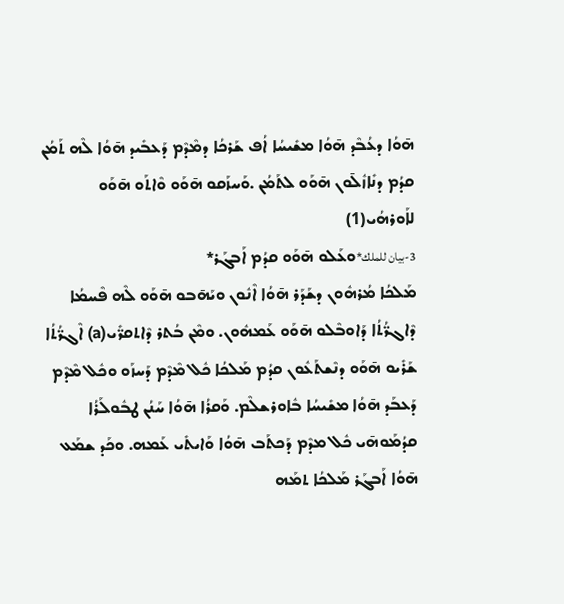ܗ̄ܘܳܐ ܕܥܳܒܶܕ ܗ̄ܘܳܐ ܡܫܺܝܚܳܐ ܐܳܦ ܫܰܪܟܳܐ ܕܡܶܕܶܡ ܕܰܥܒܺܝܕ ܗ̄ܘܳܐ ܠܶܗ ܬܰܡܳܢ ܩܕܳܡ ܕܢܺܐܙܽܠ̄ܘܢ ܗ̄ܘܰܘ ܠܬܰܡܳܢ .ܘܰܚܙܰܩܘ ܗ̄ܘܰܘ ܘܶܐܬܰܘ ܗ̄ܘܰܘ ܠܐܰܘܪܗܳܝ(1)
3-بيان للملك*ܘܥܰܠܘ ܗ̄ܘܰܘ ܩܕܳܡ ܐܰܒܓܰܪ*
ܡܰܠܟܳܐ ܡܳܪܗܽܘܢ ܕܫܰܕܰܪ ܗ̄ܘܳܐ ܐܶܢܽܘܢ ܘܝܰܗ̄ܒܘ ܗ̄ܘܰܘ ܠܶܗ ܦܶܚܡܳܐ ܕܶܐܓܪ̈ܳܬܳܐ ܕܰܐܘܒܶܠܘ ܗ̄ܘܰܘ ܥܰܡܗܽܘܢ. ܘܡܶܢ ܒܳܬܪ ܕܶܐܬܩܪ̈ܺܝ(a) ܐܶܓܪ̈ܳܬܳܐ ܫܰܪܺܝܘ ܗ̄ܘܰܘ ܕܢܶܫܬܰܥܽܘܢ ܩܕܳܡ ܡܰܠܟܳܐ ܟܽܠ ܡܶܕܶܡ ܕܰܚܙܰܘ ܘܟܽܠ ܡܶܕܶܡ ܕܰܥܒܰܕ ܗ̄ܘܳܐ ܡܫܺܝܚܳܐ ܒܽܐܘܪܫܠܶܡ. ܘܰܩܪܳܐ ܗ̄ܘܳܐ ܚܰܢܳܢ ܛܒܽܘܠܰܪܳܐ ܩܕܳܡܰܘܗ̄ܝ ܟܽܠ ܡܕܶܡ ܕܰܟܬܰܒ ܗ̄ܘܳܐ ܘܰܐܝܬܺܝ ܥܰܡܗ. ܘܟܰܕ ܫܡܰܥ ܗ̄ܘܳܐ ܐܰܒܓܰܪ ܡܰܠܟܳܐ ܬܡܰܗ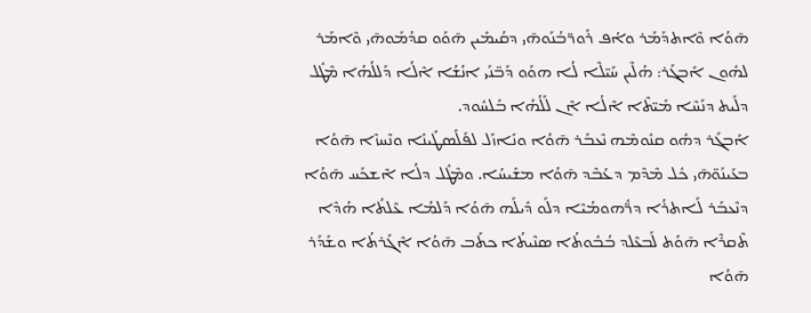ܗ̄ܘܳܐ ܘܶܐܬܕܰܡܰܪ ܘܐܳܦ ܪܰܘܪ̈ܒܳܢܰܘܗ̄ܝ ܕܩܳܝܡܺܝܢ ܗ̄ܘܰܘ ܩܕܳܡܰܘܗ̄ܝ ܘܶܐܡܰܪ ܠܗܽܘܢ ܐܰܒܓܰܪ: ܗܳܠܶܝܢ ܚܰܝ̈ܠܶܐ ܠܳܐ ܗܘܰܘ ܕܰܒ̈ܢܰܝ ܐܢܳܫܳܐ ܐܶܠܳܐ ܕܰܠܠܳܗܳܐ ܡܶܛܽܠ ܕܠܰܝܬ ܕܢܰܚܶܐ ܡܺܝ̈ܬܶܐ ܐܶܠܳܐ ܐܶܢ ܠܰܠܳܗܳܐ ܒܰܠܚܽܘܕ.
ܐܰܒܓܰܪ ܕܗܽܘ ܩܢܽܘܡܶܗ ܢܶܥܒܰܪ ܗ̄ܘܳܐ ܘܢܺܐܙܰܠ ܠܦܰܠܺܣܛܺܝܢܺܐ ܘܢܶܚܙܶܐ ܗ̄ܘܳܐ ܒܥܰܝܢܰܘ̈ܗ̄ܝ ܟܽܠ ܡܶܕܶܡ ܕܥܳܒܶܕ ܗ̄ܘܳܐ ܡܫܺܝܚܳܐ. ܘܡܶܛܽܠ ܕܠܳܐ ܐܶܫܟܰܚ ܗ̄ܘܳܐ ܕܢܶܥܒܰܪ ܠܰܐܬܪܳܐ ܕܪ̈ܽܗܘܡܳܝܶܐ ܕܠܰܘ ܕܺܝܠܰܗ ܗ̄ܘܳܐ ܕܰܠܡܳܐ ܥܶܠܬܳܐ ܗܳܕܶܐ ܬܶܩܪܶܐ ܗ̄ܘܳܬ ܠܰܒܥܶܠܕ ܒܳܒܽܘܬܳܐ ܣܢܶܝܬܳܐ ܟܬܰܒ ܗ̄ܘܳܐ ܐܶܓܰܪܬܳܐ ܘܫܰܕܰܪ ܗ̄ܘܳܐ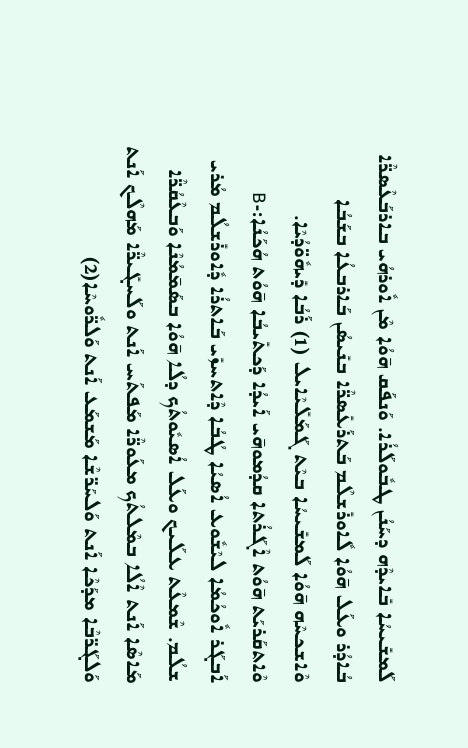ܠܰܡܫܺܝܚܳܐ ܒܺܐܝܕܶܗ ܕܚܰܢܳܢ ܛܒܽܘܠܰܪܳܐ. ܘܰܢܦܰܩ ܗ̄ܘܳܐ ܡܶܢ ܐܽܘܪܗܳܝ ܒܐܪܒܰܥܶܣܪ̈ܶܐ ܒܳܐܕܳܪ ܘܥܰܠ ܗ̄ܘܳܐ ܠܽܐܘܪܺܫܠܶܡ ܒܰܬܪܰܥܺܣܪ̈ܶܐ ܒܢܺܝܣܳܢ ܒܰܐܪܒܥܳܐ ܒܫܰܒܳܐ ܘܶܐܫܟܚܶܗ ܗ̄ܘܳܐ ܠܰܡܫܺܝܚܳܐ ܒܝܶܬ ܓܰܡܰܠܺܝܶܐܝܠ (1) ܪܰܒܳܐ ܕܺܝܗܽܘ̈ܕܳܝܶܐ. ܘܶܐܬܩܰܪܝܰܬ ܗ̄ܘܳܬ ܐܶܓܰܪܳܬܐ ܩܕܳܡܘܗ̄ܝ ܐܰܝܕܳܐ ܕܰܟܬܺܝܒܳܐ ܗ̄ܘܳܬ ܗܳܟܰܢܳܐ:-B ܐܰܒܓܰܪ ܐܽܘܟܳܡܳܐ ܠܝܶܫܽܘܥ ܐܳܣܝܳܐ ܛܳܒܳܐ ܕܶܐܬܚܙܺܝ ܒܰܐܬܪܳܐ ܕܽܐܘܪܺܫܠܳܡ ܡܳܪܝ ܫܠܳܡ. ܫܶܡܥܶܬ ܥܠܰܝܟ ܘܥܰܠ ܐܳܣܝܽܘܬܳܟ ܕܠܳܐ ܗ̄ܘܳܐ ܒܣܰܡ̄ܡܳܢܶܐ ܘܰܒܥܶܩܳܪ̈ܶܐ ܡܰܐܣܶܐ ܐܰܢܬ ܐܶܠܳܐ ܒܡܶܠܬܳܟ ܡܥܰܘܪ̈ܶܐ ܡܰܦܬܰܚ ܐܰܢܬ ܘܠܰܚܓܺܝܪ̈ܶܐ ܡܰܗܠܶܟ ܐܰܢܬ ܘܰܠܓܰܪ̈ܒܶܐ ܡܕܰܟܶܐ ܐܰܢܬ ܘܰܠܚܰܪ̈ܫܶܐ ܡܰܫܡܰܥ ܐܰܢܬ ܘܰܠܪ̈ܽܘܚܶܐ(2)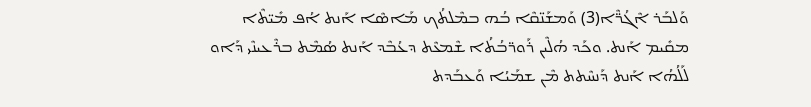ܘܰܠܒܰܪ ܐܶܓܳܪ̈ܶܐ(3) ܘܰܡܫܰܢ̈ܩܶܐ ܒܳܗ ܒܡܶܠܬܳܟ ܡܰܐܣܶܐ ܐܰܢܬ ܐܳܦ ܡܺܝ̈ܬܶܐ ܡܩܺܝܡ ܐܰܢܬ. ܘܟܰܕ ܗܳܠܶܝܢ ܪܰܘܪ̈ܒܳܬܳܐ ܫܶܡܥܶܬ ܕܥܳܒܶܕ ܐܰܢܬ ܣܳܡܶܬ ܒܪܶܥܝܢܶܝ ܕܰܐܘ ܠܰܠܳܗܳܐ ܐܰܢܬ ܕܰܢܚܶܬܬ ܡܶܢ ܫܡܰܝܳܐ ܘܰܥܒܰܕܬ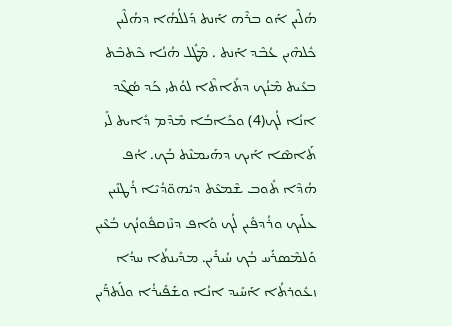ܗܳܠܶܝܢ ܐܰܘ ܒܪܶܗ ܐܰܢܬ ܕܰܠܠܳܗܳܐ ܕܗܳܠܶܝܢ ܟܽܠܗܶܝܢ ܥܳܒܶܕ ܐܰܢܬ . ܡܶܛܽܠ ܗܳܢܳܐ ܟܶܬܒܶܬ ܒܥܺܝܬ ܡܶܢܳܟ ܕܬܺܐܬܶܐ ܠܘܳܬܝ ܟܰܕ ܣܳܓܶܕ ܐܢܳܐ ܠܳܟ(4) ܘܟܺܐܒܳܐ ܡܶܕܶܡ ܕܺܐܝܬ ܠܺܝ ܬܰܐܣܶܐ ܐܰܝܟ ܕܗܰܝܡܢܶܬ ܒܳܟ. ܐܳܦ ܗܳܕܶܐ ܬܽܘܒ ܫܶܡܥܶܬ ܕܝܽܗܘ̈ܕܳܝܶܐ ܪܳܛܢܺܝܢ ܥܠܰܝܟ ܘܪܳܕܦܺܝܢ ܠܳܟ ܘܳܐܦ ܕܢܶܙܩܦܽܘܢܳܟ ܒܳܥܶܝܢ ܘܰܠܡܶܣܪܰܚ ܒܳܟ ܚܳܝܪܺܝܢ. ܡܕܺܝܢܬܳܐ ܚܕܳܐ ܙܥܽܘܪܬܳܐ ܐܰܚܺܝܕ ܐܢܳܐ ܘܫܰܦܺܝܪܳܐ ܘܠܰܬܪ̈ܰܝܢ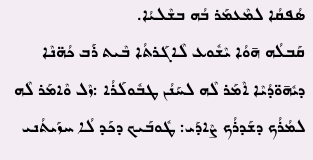ܣܳܦܩܳܐ ܠܡܶܥܡܰܪ ܒܳܗ ܒܫܶܠܝܳܐ.
ܩܰܒܠܳܗ ܗ̄ܘܳܐ ܝܶܫܽܘܥ ܠܶܐܓܰܪܬܳܐ ܒܶܝܬ ܪܰܒ ܟܳܗ̈ܢܶܐ ܕܝܽܗ̄ܘ̈ܕܳܝܶܐ ܐܶܡܰܪ ܠܶܗ ܠܚܰܢܳܢ ܛܒܽܘܠܰܪܳܐ :ܙܶܠ ܘܶܐܡܰܪ ܠܶܗ ܠܡܳܪܳܟ ܕܫܰܕܪܳܟ ܨܶܐܕܰܝ: ܛܽܘܒܰܝܟ ܕܟܰܕ ܠܳܐ ܚܙܰܝܬܳܢܝ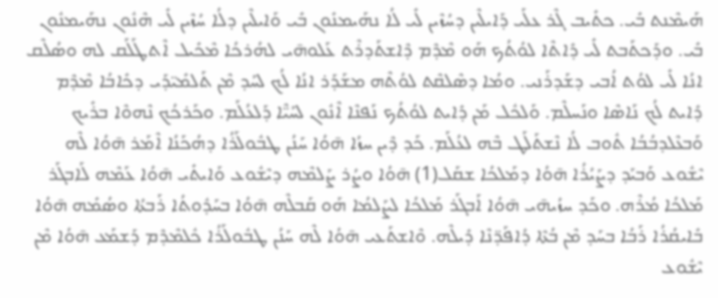ܗܰܝܡܶܢܬ ܒܺܝ. ܟܬܺܝܒ ܓܶܪ ܥܠܰܝ ܕܰܐܝܠܶܝܢ ܕܚܳܙܶܝܢ ܠܺܝ ܠܳܐ ܢܗܰܝܡܢܺܘܢ ܒܺܝ ܘܰܐܝܠܶܝܢ ܕܠܳܐ ܚܳܙܶܝܢ ܠܺܝ ܗܶܢܽܘܢ ܢܗܰܝܡܢܽܘܢ ܒܺܝ. ܘܕܰܟܬܰܒܬ ܠܺܝ ܕܺܐܬܶܐ ܠܘܳܬܳܟ ܗܰܘ ܡܶܕܶܡ ܕܶܐܫܬܰܕܪܶܬ ܥܰܠܘܗ̄ܝ ܠܗܳܪܟܳܐ ܡܶܟܺܝܠ ܐܶܬܛܰܠܰܩ ܠܗ ܘܣܳܠܶܩ ܐܢܳܐ ܠܺܝ ܠܘܳܬ ܐܳܒܝ ܕܫܰܕܪܰܢܝ. ܘܡܳܐ ܕܣܶܠܩܶܬ ܠܘܳܬܶܗ ܡܫܰܕܰܪ ܐܢܳܐ ܠܳܟ ܠܚܰܕ ܡܶܢ ܬܰܠܡܺܝ̈ܕܰܝ ܕܟܺܐܒܳܐ ܡܶܕܶܡ ܕܺܐܝܬ ܠܳܟ ܢܰܐܣܶܐ ܘܢܰܚܠܶܡ. ܘܰܠܟܽܠ ܡܰܢ ܕܺܐܝܬ ܠܘܳܬܳܟ ܢܰܦܢܶܐ ܐܶܢܽܘܢ ܠܚܰܝ̈ܶܐ ܕܰܠܥܳܠܰܡ. ܘܟܰܪܟܳܟ ܢܶܗܘܶܐ ܒܪܺܝܟ ܘܰܒܥܶܠܕܒܳܒܳܐ ܬܽܘܒ ܠܳܐ ܢܶܫܬܰܠܰܛ ܒܶܗ ܠܥܳܠܰܡ. ܟܰܕ ܕܶܝܢ ܚܙܳܐ ܗ̄ܘܳܐ ܚܰܢܳܢ ܛܒܽܘܠܰܪܳܐ ܕܗܳܟܰܢܳܐ ܐܶܡܰܪ ܗ̄ܘܳܐ ܠܶܗ ܝܶܫܽܘܥ ܘܰܒܝܰܕ ܕܨܰܝܳܪܳܐ ܗ̄ܘܳܐ ܕܡܰܠܟܳܐ ܫܩܰܠ(1) ܗ̄ܘܳܐ ܘܨܳܪ ܨܰܠܡܶܗ ܕܝܶܫܽܘܥ ܘܰܐܝܬܺܝ ܗ̄ܘܳܐ ܥܰܡܶܗ ܠܰܐܒܓܰܪ ܡܰܠܟܳܐ ܡܳܪܶܗ. ܘܟܰܕ ܚܙܳܝܗ̄ܝ ܗ̄ܘܳܐ ܐܰܒܓܰܪ ܡܰܠܟܳܐ ܠܨܰܠܡܳܐ ܗܰܘ ܩܰܒܠܶܗ ܗ̄ܘܳܐ ܒܚܰܕܽܘܬܳܐ ܪܰܒܬܳܐ ܘܣܳܡܺܗ ܗ̄ܘܳܐ ܒܺܐܝܩܳܪܳܐ ܪܰܒܳܐ ܒܚܰܕ ܡܶܢ ܒܳܬܶܐ ܕܳܐܦܰܕ̈ܢܶܐ ܕܺܝܠܶܗ. ܘܶܐܫܬܰܥܝ ܗ̄ܘܳܐ ܠܶܗ ܚܰܢܳܢ ܛܒܽܘܠܰܪܳܐ ܟܽܠܡܶܕܶܡ ܕܰܫܡܰܥ ܗ̄ܘܳܐ ܡܶܢ ܝܶܫܽܘܥ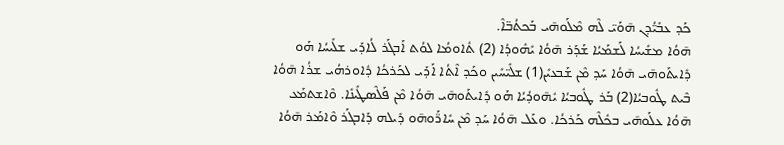ܟܰܕ ܥܒܺܝ̈ܳܕܢ ܗ̄ܘܰܝ̈ ܠܶܗ ܡܶܠܰܘܗ̄ܝ ܒܰܟܬܳܒ̈ܐܶ.
ܗ̄ܘܳܐ ܡܫܺܝܚܳܐ ܠܰܫܡܰܝܳܐ ܫܰܕܰܪ ܗ̄ܘܳܐ ܝܺܗܽܘܕܳܐ (2) ܬܽܐܘܡܳܐ ܠܘܳܬ ܐܰܒܓܰܪ ܠܳܐܕܰܝ ܫܠܺܝܚܳܐ ܗܰܘ ܕܺܐܝܬܰܘܗ̄ܝ ܗ̄ܘܳܐ ܚܰܕ ܡܶܢ ܫܰܒܥܝܺܢ(1) ܫܠܺܝ̈ܚܺܝܢ ܘܟܰܕ ܐܶܬܳܐ ܐܰܕܰܝ ܠܟܰܪܟܳܐ ܕܽܐܘܪܗܳܝ ܫܪܳܐ ܗ̄ܘܳܐ ܒܶܝܬ ܛܽܘܒܝܳܐ(2) ܒܰܪ ܛܽܘܒܝܳܐ ܝܽܗ̄ܘܕܳܝܳܐ ܗܰܘ ܕܺܐܝܬܰܘܗ̄ܝ ܗ̄ܘܳܐ ܡܶܢ ܦܰܠܶܣܛܺܝܢܺܐ. ܘܶܐܫܬܡܰܥ ܗ̄ܘܳܐ ܥܠܰܘܗ̄ܝ ܒܟܽܠܶܗ ܟܰܪܟܳܐ. ܘܥܰܠ ܗ̄ܘܳܐ ܚܰܕ ܡܶܢ ܚܺܐܪ̈ܰܘܗ̄ܘ ܕܺܝܠܗ ܕܰܐܒܓܰܪ ܘܶܐܡܰܪ ܗ̄ܘܳܐ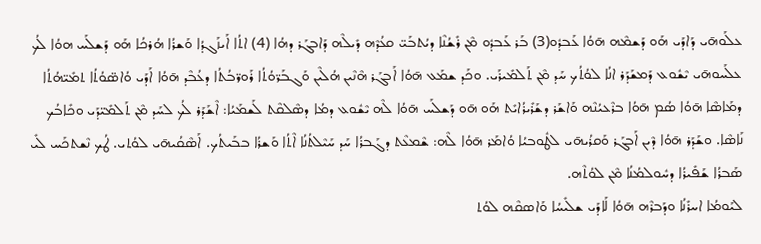ܥܠܰܘܗ̄ܝ ܕܰܐܕܰܝ ܗܰܘ ܕܰܫܡܶܗ ܗ̄ܘܳܐ ܥܰܒܕܽܘ(3) ܒܰܪ ܥܰܒܕܽܘ ܡܶܢ ܪܺܫܳܢܶܐ ܕܝܳܬܒܰܝ̈ ܩܥܳܕܶܗ ܕܺܝܠܶܗ ܕܰܐܒܓܰܪ ܕܗܳܐ (4) ܐܬܳܐ ܐܰܝܙܰܓܕܳܐ ܘܰܫܪܳܐ ܗܳܪܟܳܐ ܗܰܘ ܕܰܫܠܰܚ ܗܘܳܐ ܠܳܟ ܥܠܰܚܘܗ̄ܝ ܝܶܫܽܘܥ ܕܰܡܫܰܕܰܪ ܐܢܳܐ ܠܘܳܬܳܟ ܚܰܕ ܡܶܢ ܬܰܠܡܺܝܪܰܝ. ܘܟܰܕ ܫܡܰܥ ܗ̄ܘܳܐ ܐܰܒܓܰܪ ܗܶܢܶܝܢ ܗܳܠܶܝܢ ܘܰܓܒܰܪ̈ܘܳܬܳܐ ܪܰܘܪ̈ܒܳܬܳܐ ܕܥܳܒܶܕ ܗ̄ܘܳܐ ܐܰܕܰܝ ܘܳܐܣ̈ܘܳܬܳܐ ܬܡܺܝ̈ܗܳܬܳܐ ܕܡܰܐܣܶܐ ܗ̄ܘܳܐ ܣܳܡ ܗ̄ܘܳܐ ܒܪܶܥܝܳܢܶܗ ܘܰܐܫܰܪ ܕܫܰܪܺܝܪܳܐܝܺܬ ܗܰܘ ܗ̄ܘ ܕܰܫܠܰܚ ܗ̄ܘܳܐ ܠܶܗ ܝܶܫܽܘܥ ܕܡܳܐ ܕܣܶܠܩܶܬ ܠܰܫܡܰܝܳܐ: ܐܶܫܰܕܰܪ ܠܳܟ ܠܚܰܕ ܡܶܢ ܬܰܠܡܺܝ̈ܕܰܝ ܘܟܺܐܒܳܟ ܢܰܐܣܶܐ. ܘܫܰܕܰܪ ܗ̄ܘܳܐ ܕܶܝܢ ܐܰܒܓܰܪ ܘܰܩܪܳܝܗ̄ܝ ܠܛܽܘܒܝܳܐ ܘܳܐܡܰܪ ܗ̄ܘܳܐ ܠܶܗ: ܫܶܡܥܶܬ ܕܓܰܒܪܳܐ ܚܰܕ ܚܰܝܶܠܬܳܢܳܐ ܐܶܬܳܐ ܘܰܫܪܳܐ ܒܒܰܝܬܳܟ. ܐܰܣܶܩܳܝܗ̄ܝ ܠܘܳܬܝ. ܛܳܟ ܢܶܫܬܟܰܚ ܠܺܝ ܣܰܒܪܳܐ ܫܰܦܺܝܪܳܐ ܕܚܽܘܠܡܳܢܳܐ ܡܶܢ ܠܘܳܬܶܗ.
ܠܝܰܘܡܳܐ ܐܚܪܺܢܳܐ ܘܕܰܒܪܶܗ ܗ̄ܘܳܐ ܠܰܐܕܰܝ ܫܠܺܝܚܳܐ ܘܰܐܣܩܶܗ ܠܘܳܬ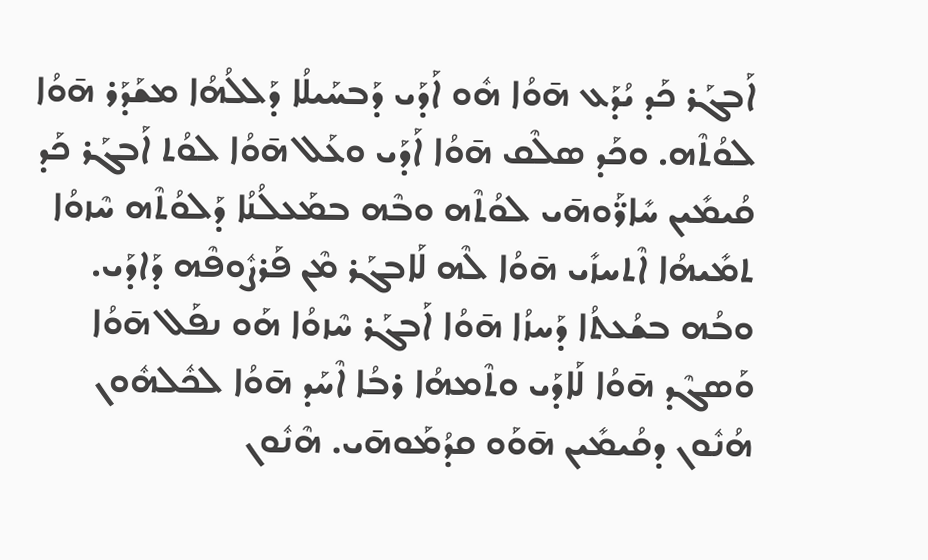ܐܰܒܓܰܪ ܟܰܕ ܝܳܕܰܥ ܗ̄ܘܳܐ ܗܽܘ ܐܰܕܰܝ ܕܰܒܚܰܝܠܳܐ ܕܰܠܠܳܗܳܐ ܡܫܰܕܰܪ ܗ̄ܘܳܐ ܠܘܳܬܶܗ. ܘܟܰܕ ܣܠܶܩ ܗ̄ܘܳܐ ܐܰܕܰܝ ܘܥܰܠ ܗ̄ܘܳܐ ܠܘܳܬ ܐܰܒܓܰܪ ܟܰܕ ܩܳܝܡܺܝܢ ܚܺܐܪ̈ܰܘܗ̄ܝ ܠܘܳܬܶܗ ܘܒܶܗ ܒܡܰܥܠܳܢܳܐ ܕܰܠܘܳܬܶܗ ܚܶܙܘܳܐ ܬܡܺܝܗܳܐ ܐܶܬܚܙܺܝ ܗ̄ܘܳܐ ܠܶܗ ܠܰܐܒܓܰܪ ܡܶܢ ܦܰܪܨܽܘܦܶܗ ܕܰܐܕܰܝ. ܘܒܳܗ ܒܫܳܥܬܳܐ ܕܰܚܙܳܐ ܗ̄ܘܳܐ ܐܰܒܓܰܪ ܚܶܙܘܳܐ ܗܰܘ ܢܦܰܠ ܗ̄ܘܳܐ ܘܰܣܓܶܕ ܗ̄ܘܳܐ ܠܰܐܕܰܝ ܘܬܶܡܗܳܐ ܪܒܳܐ ܐܶܚܰܕ ܗ̄ܘܳܐ ܠܟܽܠܗܽܘܢ ܗܳܢܽܘܢ ܕܩܳܝܡܺܝܢ ܗ̄ܘܰܘ ܩܕܳܡܰܘܗ̄ܝ. ܗܶܢܽܘܢ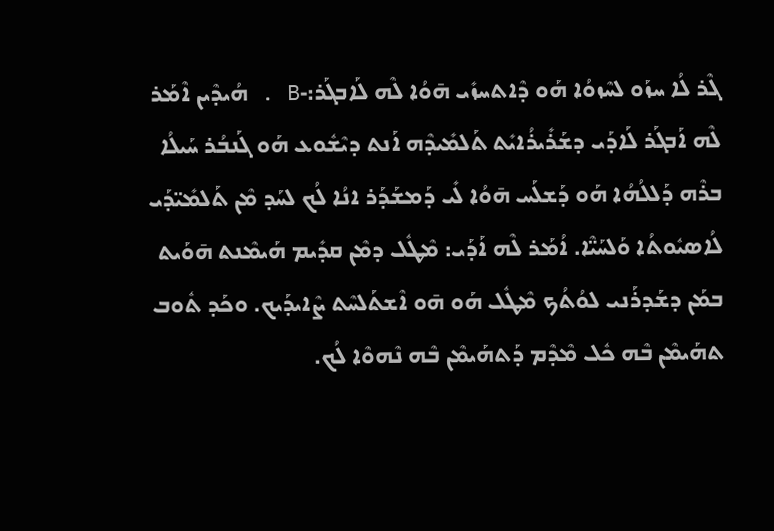ܓܶܪ ܠܳܐ ܚܙܰܘ ܠܚܶܙܘܳܐ ܗܰܘ ܕܶܐܬܚܙܺܝ ܗ̄ܘܳܐ ܠܶܗ ܠܰܐܒܓܰܪ:-B . ܗܳܝܕܶܝܢ ܐܶܡܰܪ ܠܶܗ ܐܰܒܓܰܪ ܠܰܐܕܰܝ ܕܫܰܪܺܝܪܳܐܝܺܬ ܬܰܠܡܺܝܕܶܗ ܐܰܢܬ ܕܝܶܫܽܘܥ ܗܰܘ ܓܰܢܒܳܪ ܚܰܝܠܳܐ ܒܪܶܗ ܕܰܠܠܳܗܳܐ ܗܰܘ ܕܰܫܠܰܚ ܗ̄ܘܳܐ ܠܺܝ ܕܰܡܫܰܕܰܪ ܐܢܳܐ ܠܳܟ ܠܚܰܕ ܡܶܢ ܬܰܠܡܺܝ̈ܕܰܝ ܠܳܐܣܝܽܘܬܳܐ ܘܰܠܚܰܝ̈ܶܐ. ܐܳܡܰܪ ܠܶܗ ܐܰܕܰܝ: ܡܶܛܽܠ ܕܡܶܢ ܩܕܺܝܡ ܗܰܝܡܶܢܬ ܗ̄ܘܰܝܬ ܒܡܰܢ ܕܫܰܕܪܰܢܝ ܠܘܳܬܳܟ ܡܶܛܽܠ ܗܰܘ ܗ̄ܘ ܐܶܫܬܰܠܚܶܬ ܨܶܐܝܕܰܝܟ. ܘܟܰܕ ܬܽܘܒ ܬܗܰܝܡܶܢ ܒܶܗ ܟܽܠ ܡܶܕܶܡ ܕܰܬܗܰܝܡܶܢ ܒܶܗ ܢܶܗܘܶܐ ܠܳܟ.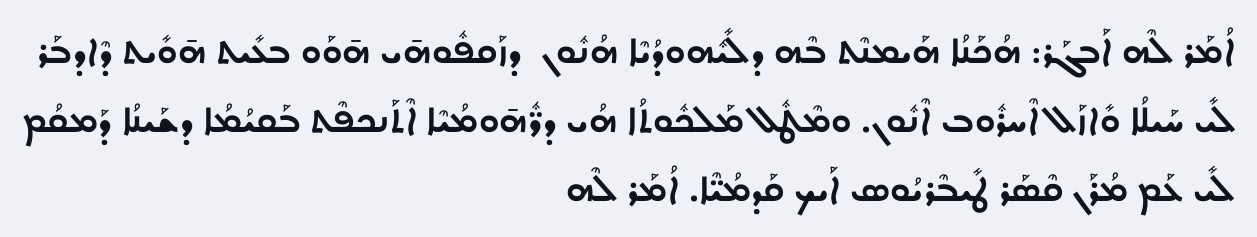ܐܳܡܰܪ ܠܶܗ ܐܰܒܓܰܪ: ܗܳܟܰܢܳܐ ܗܰܝܡܢܶܬ ܒܶܗ ܕܠܺܝܽܗܘܕܳܝܶܐ ܗܳܢܽܘܢ  ܕܙܰܩܦܽܘܗ̄ܝ ܗ̄ܘܰܘ ܒܥܺܝܬ ܗ̄ܘܺܝܬ ܕܶܐܕܒܰܪ ܠܺܝ ܚܰܝܠܳܐ ܘܺܐܙܰܠ ܐܶܚܪܽܘܒ ܐܶܢܽܘܢ. ܘܡܶܛܽܠ ܡܰܠܟܽܘܬܳܐ ܗܳܝ ܕܪ̈ܽܗ̄ܘܡܳܝܶܐ ܐܶܬܰܢܟܦܶܬ ܒܰܩܝܳܡܳܐ ܕܫܰܝܢܳܐ ܕܰܡܩܳܡ ܠܺܝ ܥܰܡ ܡܳܪܰܢ ܩܶܣܰܪ ܛܺܝܒܶܪܝܳܘܣ ܐܰܝܟ ܩܰܕܡܳܝ̈ܶܐ. ܐܳܡܰܪ ܠܶܗ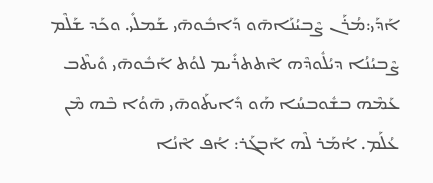ܐܰܕܰܝ:ܡܳܪܰܢ ܨܶܒܝܳܢܰܐܗ̄ܘ ܕܰܐܒܽܘܗ̄ܝ ܫܰܡܠܺܝ. ܘܟܰܕ ܫܰܠܶܡ ܨܶܒܝܳܢܳܐ ܕܝܳܠܽܘܕܶܗ ܐܶܬܬܪܺܝܡ ܠܘܳܬ ܐܰܒܽܘܗ̄ܝ ܘܺܝܬܶܒ ܥܰܡܶܗ ܒܫܽܘܒܚܳܐ ܗܰܘ ܕܺܐܝܬܰܘܗ̄ܝ ܗ̄ܘܳܐ ܒܶܗ ܡܶܢ ܥܳܠܰܡ. ܐܳܡܰܪ ܠܶܗ ܐܰܒܓܰܪ: ܐܳܦ ܐܶܢܳܐ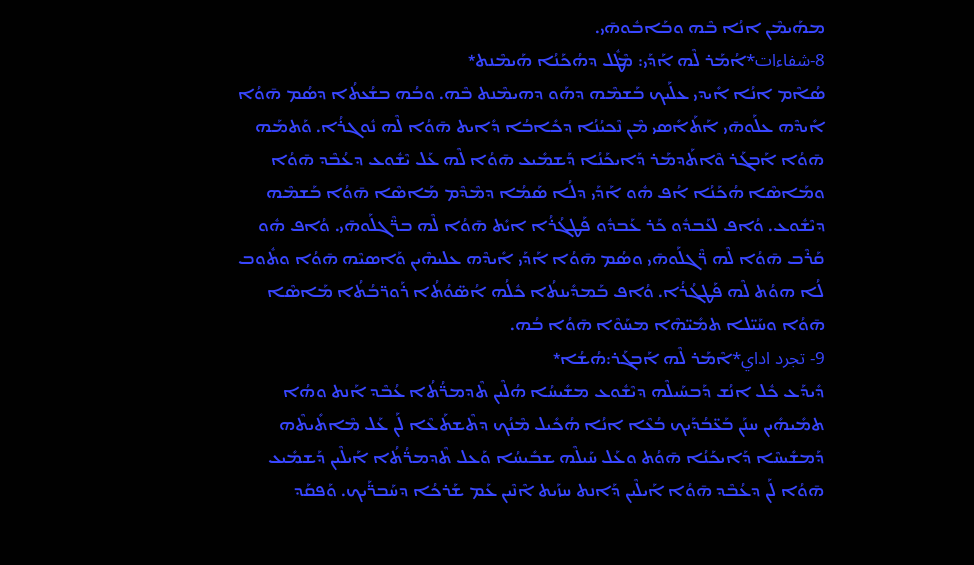ܡܗܰܝܡܶܢ ܐܢܳܐ ܒܶܗ ܘܒܰܐܒܽܘܗ̄ܝ.
8-شفاءات*ܐܳܡܰܪ ܠܶܗ ܐܰܕܰܝ: ܡܶܛܽܠ ܕܗܳܟܰܢܳܐ ܗܰܝܡܶܢܬ*
ܣܳܐܶܡ ܐܢܳܐ ܐܺܝܕܝ ܥܠܰܝܟ ܒܰܫܡܶܗ ܕܗܰܘ ܕܗܝܡܶܢܬ ܒܶܗ. ܘܒܳܗ ܒܫܳܥܬܳܐ ܕܣܳܡ ܗ̄ܘܳܐ ܐܺܝܕܶܗ ܥܠܰܘܗ̄ܝ ܐܰܬܰܐܺܣܝ ܡܶܢ ܢܶܟܝܳܢܳܐ ܕܟܺܐܒܳܐ ܕܺܐܝܬ ܗ̄ܘܳܐ ܠܶܗ ܢܽܘܓܪܳܐ. ܘܰܬܡܰܗ ܗ̄ܘܳܐ ܐܰܒܓܰܪ ܘܶܐܬܰܕܡܰܪ ܕܰܐܝܟܰܢܳܐ ܕܰܫܡܺܝܥ ܗ̄ܘܳܐ ܠܶܗ ܥܰܠ ܝܶܫܽܘܥ ܕܥܳܒܶܕ ܗ̄ܘܳܐ ܘܡܰܐܣܶܐ ܗܳܟܰܢܳܐ ܐܳܦ ܗܽܘ ܐܰܕܰܝ ܕܠܳܐ ܣܰܡܳܐ ܕܡܶܕܶܡ ܡܰܐܣܶܐ ܗ̄ܘܳܐ ܒܰܫܡܶܗ ܕܝܶܫܽܘܥ. ܘܳܐܦ ܠܥܰܒܕܽܘ ܟܰܪ ܥܰܒܕܽܘ ܦܰܛܓܳܪܳܐ ܐܝܺܬ ܗ̄ܘܳܐ ܠܶܗ ܒܪ̈ܶܓܠܰܘܗ̄ܝ. ܘܳܐܦ ܗܽܘ ܩܰܪܶܒ ܗ̄ܘܳܐ ܠܶܗ ܪ̈ܶܓܠܰܘܗ̄ܝ ܘܣܳܡ ܗ̄ܘܳܐ ܐܰܕܰܝ ܐܺܝܕܶܗ ܥܠܝܗܶܝܢ ܘܰܐܣܝܶܗ ܗ̄ܘܳܐ ܘܬܽܘܒ ܠܳܐ ܗܘܳܬ ܠܶܗ ܦܰܛܓܳܪܳܐ. ܘܳܐܦ ܒܰܡܕܺܝܢܬܳܐ ܟܽܠܳܗ ܐܳܣ̈ܘܳܬܳܐ ܪܰܘܪ̈ܒܳܬܳܐ ܡܰܐܣܶܐ ܗ̄ܘܳܐ ܘܚܰܝ̈ܠܐ ܬܡܺܝ̈ܗܶܐ ܡܚܰܘܶܐ ܗ̄ܘܳܐ ܒܳܗ.
9- تجرد اداي*ܐܶܡܰܪ ܠܶܗ ܐܰܒܓܰܪ:ܗܳܫܳܐ*
ܕܺܝܕܰܥ ܟܽܠ ܐܢܳܫ ܕܰܒܚܰܝܠܶܗ ܕܝܶܫܽܘܥ ܡܫܺܝܚܳܐ ܗܳܠܶܝܢ ܬܶܕܡܪ̈ܳܬܳܐ ܥܳܒܶܕ ܐܰܢܬ ܘܗܳܐ ܬܡܺܝܗܺܝܢ ܚܢܰܢ ܒܰܥ̈ܒܳܕܰܝܟ ܒܳܥܶܐ ܐܢܳܐ ܗܳܟܺܝܠ ܡܶܢܳܟ ܕܬܶܫܬܰܥܶܐ ܠܰܢ ܥܰܠ ܡܶܐܬܺܝܬܶܗ ܕܰܡܫܺܝܚܶܐ ܕܰܐܝܟܰܢܳܐ ܗ̄ܘܳܬ ܘܥܰܠ ܚܰܝܠܶܗ ܫܒܺܝܚܳܐ ܘܰܥܠ ܬܶܕܡܪ̈ܳܬܳܐ ܐܰܝܠܶܝܢ ܕܰܫܡܺܝܥ ܗ̄ܘܳܐ ܠܰܢ ܕܥܳܒܶܕ ܗ̄ܘܳܐ ܐܰܝܠܶܝܢ ܕܰܐܢܬ ܚܙܰܝܬ ܐܶܢܶܝܢ ܥܰܡ ܫܰܪܟܳܐ ܕܚܰܒܪ̈ܰܝܟ. ܘܰܦܩܰܕ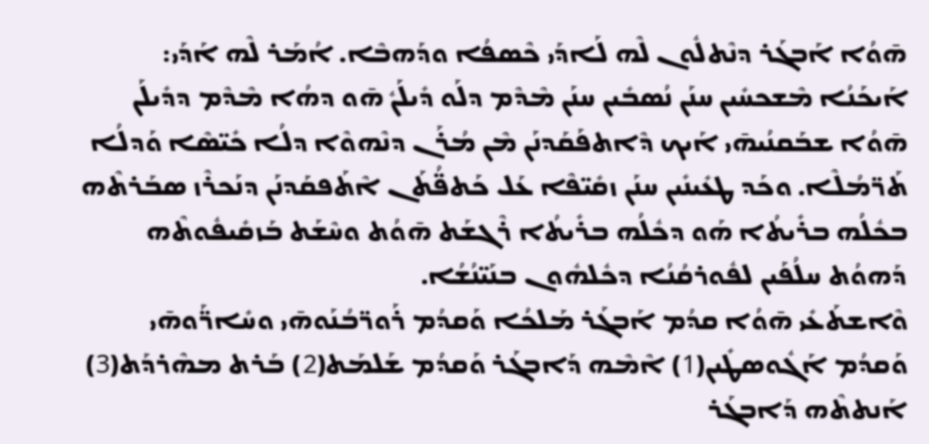ܗ̄ܘܳܐ ܐܰܒܓܰܪ ܕܢܶܬܠܽܘܢ ܠܶܗ ܠܰܐܕܰܝ ܟܶܣܦܳܐ ܘܕܰܗܒܶܐ. ܐܳܡܰܪ ܠܶܗ ܐܰܕܰܝ: ܐܰܝܟܰܢܳܐ ܡܶܫܟܚܺܝܢ ܚܢܰܢ ܢܳܣܒܺܝܢ ܚܢܰܢ ܡܶܕܶܡ ܕܠܰܘ ܕܺܝܠܰܢܽ ܗ̄ܘ ܕܗܳܐ ܡܶܕܶܡ ܕܕܺܝܠܰܢ ܗ̄ܘܳܐ ܫܒܰܩܢܳܝܗ̄ܝ ܐܰܝܟ ܕܶܐܬܦܰܩܰܕܢܰܢ ܡܶܢ ܡܳܪܰܢ ܕܢܶܗܘܶܐ ܕܠܳܐ ܟܺܝ̈ܣܶܐ ܘܰܕܠܳܐ ܬܰܪ̈ܡܳܠܶܐ. ܘܟܰܕ ܛܥܺܝܢܺܝܢ ܚܢܰܢ ܙܩܺܝ̈ܦܶܐ ܥܰܠ ܟܰܬܦ̈ܳܬܰܢ ܐܶܬܰܦܩܰܕܢܰܢ ܕܢܰܟܪܶܙ ܣܒܰܪܬܶܗ ܒܟܽܠܳܗ ܒܪܺܝܬܳܐ ܗܰܘ ܕܟܽܠܳܗ ܒܪܺܝܬܳܐ ܪܶܓܫܰܬ ܗ̄ܘܳܬ ܘܚܶܫܰܬ ܒܰܙܩܺܝܦܽܘܬܶܗ ܕܰܗܘܳܬ ܚܠܳܦܰܝܢ ܠܦܽܘܪܩܳܢܳܐ ܕܟܽܠܗܽܘܢ ܒܢܰܝ̈ܢܳܫܳܐ.
ܘܶܐܫܬܰܥܺܝ ܗ̄ܘܳܐ ܩܕܳܡ ܐܰܒܓܰܪ ܡܰܠܟܳܐ ܘܰܩܕܳܡ ܪܰܘܪ̈ܒܳܢܰܘܗ̄ܝ ܘܚܺܐܪ̈ܰܘܗ̄ܝ ܘܰܩܕܳܡ ܐܰܓܽܘܣܛܺܝܢ(1) ܐܶܡܶܗ ܕܰܐܒܓܰܪ ܘܰܩܕܳܡ ܫܰܠܡܰܬ(2) ܒܰܪܬ ܡܗܶܪܕܰܬ(3) ܐܰܢܬܬܶܗ ܕܰܐܒܓܰܪ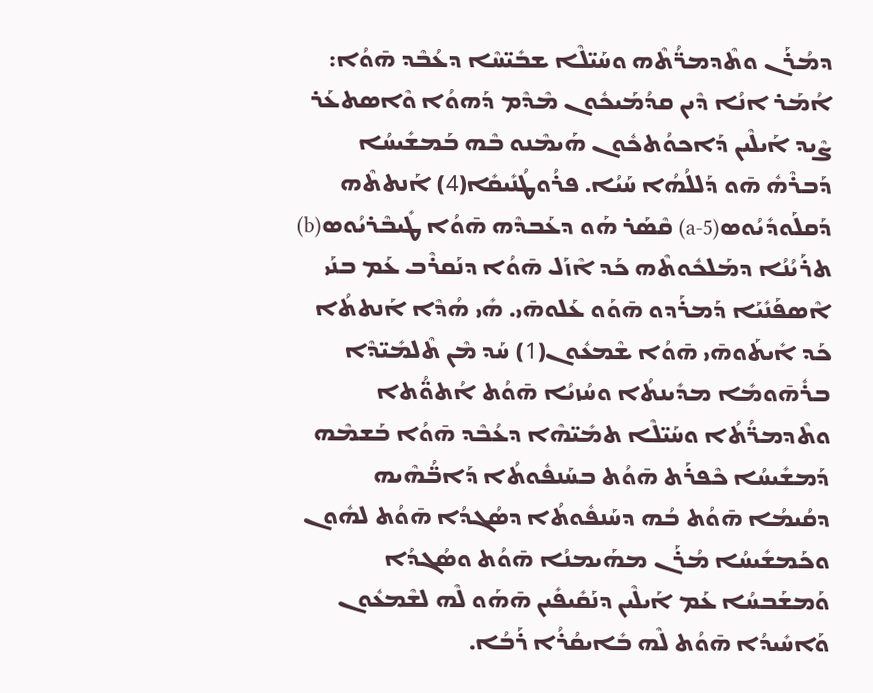ܕܡܳܪܰܢ ܘܬܶܕܡܪ̈ܳܬܶܗ ܘܚܰܝ̈ܠܶܐ ܫܒܺܝ̈ܚܶܐ ܕܥܳܒܶܕ ܗ̄ܘܳܐ: ܐܳܡܰܪ ܐܢܳܐ ܕܶܝܢ ܩܕܳܡܰܝܟܽܘܢ ܡܶܕܶܡ ܕܰܗܘܳܐ ܘܶܐܣܬܥܰܪ ܨܶܝܕ ܐܰܝܠܶܝܢ ܕܰܐܟܘܳܬܟܽܘܢ ܗܰܝܡܶܢܘ ܒܶܗ ܒܰܡܫܺܝܚܳܐ ܕܰܒܪܶܗܽ ܗ̄ܘ ܕܰܠܠܳܗܳܐ ܚܰܝܳܐ. ܦܪܳܘܛܳܢܺܝܩܺܐ(4) ܐܰܢܬܬܶܗ ܕܰܩܠܰܘܕܺܝܳܘܣ(a-5) ܩܶܣܰܪ ܗܰܘ ܕܥܰܒܕܶܗ ܗ̄ܘܳܐ ܛܺܝܒܶܪܝܳܘܣ(b) ܬܪܰܝܳܢܳܐ ܕܡܰܠܟܽܘܬܶܗ ܟܰܕ ܐܶܙܰܠ ܗ̄ܘܳܐ ܕܢܰܩܪܶܒ ܥܰܡ ܒܢܰܝ ܐܶܣܦܰܢܺܝܰܐ ܕܰܡܪܰܕܘ ܗ̄ܘܰܘ ܥܰܠܘܗ̄ܝ. ܗܺܝ ܗܳܕܶܐ ܐܰܢܬܬܳܐ ܟܰܕ ܐܺܝܬܰܘܗ̄ܝ ܗ̄ܘܳܐ ܫܶܡܥܽܘܢ(1) ܚܰܕ ܡܶܢ ܬܶܠܡܺܝ̈ܕܶܐ ܒܪܽܗ̄ܘܡܺܐ ܡܕܺܝܢܬܳܐ ܘܚܳܙܝܳܐ ܗ̄ܘܳܬ ܐܳܬܘ̈ܳܬܐ ܘܬܶܕܡܪ̈ܳܬܳܐ ܘܚܰܝ̈ܠܶܐ ܬܡܺܝ̈ܗܶܐ ܕܥܳܒܶܕ ܗ̄ܘܳܐ ܒܰܫܡܶܗ ܕܰܡܫܺܝܚܳܐ ܟܶܦܪܰܬ ܗ̄ܘܳܬ ܒܚܰܢܦܽܘܬܳܐ ܕܰܐܒ̈ܳܗܶܝܗ ܕܩܳܝܡܳܐ ܗ̄ܘܳܬ ܒܳܗ ܕܚܰܢܦܽܘܬܳܐ ܕܣܳܓܕܳܐ ܗ̄ܘܳܬ ܠܗܽܘܢ ܘܟܰܡܫܺܝܚܳܐ ܡܳܪܰܢ ܡܗܰܝܡܢܳܐ ܗ̄ܘܳܬ ܘܣܳܓܕܳܐ ܘܰܡܫܰܒܚܳܐ ܥܰܡ ܐܰܝܠܶܝܢ ܕܢܰܩܺܝܦܺܝܢ ܗ̄ܗܰܘ ܠܶܗ ܠܫܶܡܥܽܘܢ ܘܰܐܚܺܝܕܳܐ ܗ̄ܘܳܬ ܠܶܗ ܒܺܐܝܩܳܪܳܐ ܪܰܒܳܐ.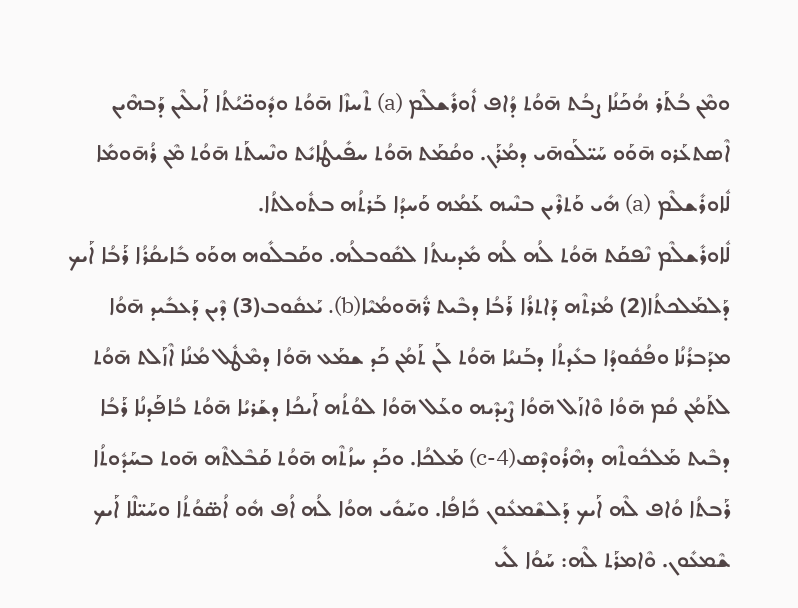ܘܡܶܢ ܒܳܬܰܪ ܗܳܟܰܢܳܐ ܨܒܳܬ ܗ̄ܘܳܬ ܕܳܐܦ ܐܽܘܪܺܫܠܶܡ (a) ܬܶܚܙܶܐ ܗ̄ܘܳܬ ܘܕܽܘܟ̈ܝܳܬܳܐ ܐܰܝܠܶܝܢ ܕܰܒܗܶܝܢ ܐܶܣܬܥܰܪܘ ܗ̄ܘܰܘ ܚܰܝ̈ܠܰܘܗ̄ܝ ܕܡܳܪܰܢ. ܘܩܳܡܰܬ ܗ̄ܘܳܬ ܚܦܺܝܛܳܐܝܺܬ ܘܢܶܚܬܰܬ ܗ̄ܘܳܬ ܡܶܢ ܪܳܗ̄ܘܡܺܐ ܠܽܐܘܪܺܫܠܶܡ (a) ܗܺܝ ܘܰܬܪܶܝܢ ܒܢܶܝܗ ܥܰܡܳܗ ܘܰܚܕܳܐ ܒܰܪܬܳܗ ܒܬܽܘܠܬܳܐ.
ܠܽܐܘܪܺܫܠܶܡ ܢܶܦܩܰܬ ܗ̄ܘܳܬ ܠܳܗ ܠܳܗ ܡܺܕܝܢܬܳܐ ܠܩܺܘܒܠܳܗ. ܘܩܰܒܠܺܘܗ ܗܘܰܘ ܒܺܐܝܩܳܪܳܐ ܪܰܒܳܐ ܐܰܝܟ ܕܰܠܡܰܠܟܬܳܐ(2) ܡܳܪܬܶܗ ܕܰܐܬܪܳܐ ܪܰܒܳܐ ܕܒܶܝܬ ܪ̈ܽܗ̄ܘܡܳܝܶܐ(b). ܝܰܥܩܽܘܒ(3) ܕܶܝܢ ܕܰܥܒܺܝܕ ܗ̄ܘܳܐ ܡܕܰܒܪܳܢܳܐ ܘܦܳܩܽܘܕܳܐ ܒܥܺܕܬܳܐ ܕܒܰܢܝܳܐ ܗ̄ܘܳܬ ܠܰܢ ܬܰܡܳܢ ܟܰܕ ܫܡܰܥ ܗ̄ܘܳܐ ܕܡܶܛܽܠ ܡܳܢܳܐ ܐܶܙܰܠܬ ܗ̄ܘܳܬ ܠܬܰܡܳܢ ܩܳܡ ܗ̄ܘܳܐ ܘܶܐܙܰܠ ܗ̄ܘܳܐ ܨܶܝܕܶܝܗ ܘܥܰܠ ܗ̄ܘܳܐ ܠܘܳܬܳܗ ܐܰܝܟܳܐ ܕܫܰܪܝܳܐ ܗ̄ܘܳܬ ܒܳܐܦܰܕܢܳܐ ܪܰܒܳܐ ܕܒܶܝܬ ܡܰܠܟܽܘܬܶܗ ܕܗܶܪܳܘܕܶܣ(c-4) ܡܰܠܟܳܐ. ܘܟܰܕ ܚܙܳܬܶܗ ܗ̄ܘܳܬ ܩܰܒܶܠܬܶܗ ܗ̄ܘܬ ܒܚܰܕܽܘܬܳܐ ܪܰܒܬܳܐ ܘܳܐܦ ܠܶܗ ܐܰܝܟ ܕܰܠܫܶܡܥܽܘܢ ܟܺܐܦܳܐ. ܘܚܰܘܺܝ ܗܘܳܐ ܠܳܗ ܐܳܦ ܗܽܘ ܐܳܣ̈ܘܳܬܳܐ ܘܚܰܝ̈ܠܶܐ ܐܰܝܟ ܫܶܡܥܺܘܢ. ܘܶܐܡܪܰܬ ܠܶܗ: ܚܰܘܳܐ ܠܺܝ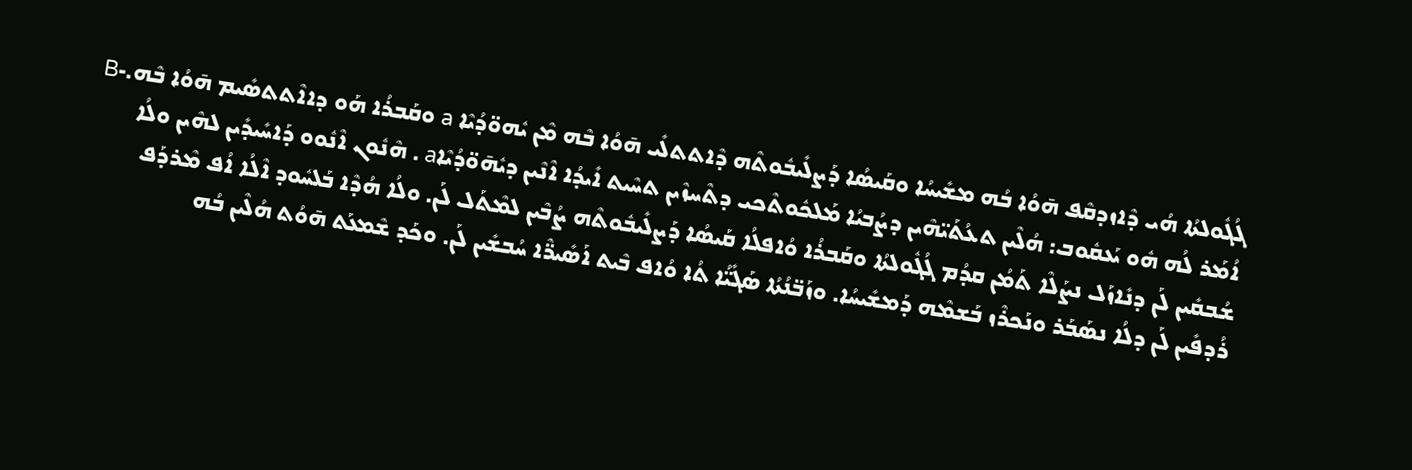ܓܳܓܽܘܠܬܳܐ ܗܳܝ ܕܶܐܙܕܩܶܦ ܗ̄ܘܳܐ ܒܳܗ ܡܫܺܝܚܳܐ ܘܩܰܝܣܳܐ ܕܰܨܠܺܝܒܽܘܬܶܗ ܕܶܐܬܬܠܺܝ ܗ̄ܘܳܐ ܒܶܗ ܡܶܢ ܝܽܗܘ̈ܕܳܝܶܐ a ܘܩܰܒܪܳܐ ܗܰܘ ܕܐܐܶܬܬܣܺܝܡ ܗ̄ܘܳܐ ܒܶܗ.-B ܐܳܡܰܪ ܠܳܗ ܗܽܘ ܝܰܥܩܽܘܒ: ܗܳܠܶܝܢ ܬܥܳܬܰܝ̈ܗܶܝܢ ܕܨܳܒܝܳܐ ܡܰܠܟܽܘܬܶܟܝ ܕܬܶܚܙܶܝܢ ܬܚܶܝܬ ܐܺܝܕܳܐ ܐܶܢܶܝܢ ܕܝܽܗ̄ܘ̈ܕܳܝܶܐa . ܗܶܢܽܘܢ ܐܶܢܽܘܘ ܕܰܐܚܺܝܕܺܝܢ ܠܗܶܝܢ ܘܠܳܐ ܫܳܒܩܺܝܢ ܠܰܢ ܕܢܺܐܙܰܠ ܢܨܰܠܶܐ ܬܰܡܳܢ ܩܕܳܡ ܓܳܓܽܘܠܬܳܐ ܘܩܰܒܪܳܐ ܘܳܐܦܠܳܐ ܩܰܝܣܳܐ ܕܰܨܠܺܝܒܽܘܬܶܗ ܨܳܒܶܝܢ ܠܡܶܬܰܠ ܠܰܢ. ܘܠܳܐ ܗܳܕܶܐ ܒܰܠܚܽܘܕ ܐܶܠܳܐ ܐܳܦ ܡܶܪܕܰܦ ܪܳܕܦܺܝܢ ܠܰܢ ܕܠܳܐ ܢܣܰܒܰܪ ܘܢܰܟܪܶܙ ܒܰܫܡܶܗ ܕܰܡܫܺܝܚܳܐ. ܘܙܰܒ̈ܢܳܬܳܐ ܣܰܓܺܝ̈ܳܐ ܬܳܐ ܘܳܐܦ ܒܶܝܬ ܐܰܣܺܝܪ̈ܶܐ ܚܳܒܫܺܝܢ ܠܰܢ. ܘܟܰܕ ܫܶܡܥܰܬ ܗ̄ܘܳܬ ܗܳܠܶܝܢ ܒܳܗ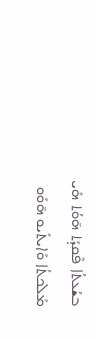ܒܫܳܥܬܳܐ ܦܶܩܕܰܬ ܗ̄ܘܳܬ ܗܺܝ ܡܰܠܟܬܳܐ ܘܰܐܝܬܺܝܘ ܗ̄ܘܰܘ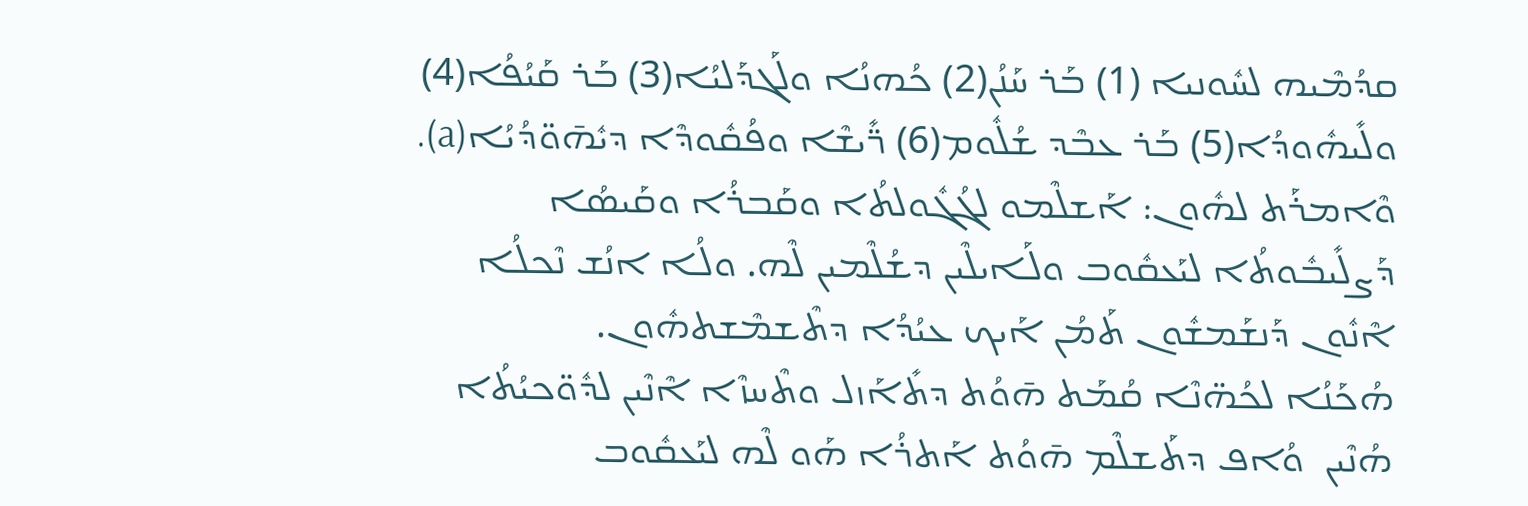ܩܕܳܡܶܝܗ ܠܚܽܘܢܝܐ (1) ܒܰܪ ܚܰܢܳܢ(2) ܟܳܗܢܳܐ ܘܠܰܓܕܰܠܝܳܐ(3) ܒܰܪ ܩܰܝܳܦܳܐ(4) ܘܠܺܝܗܽܘܕܳܐ(5) ܒܰܪ ܥܒܶܕ ܫܳܠܽܘܡ(6) ܪ̈ܺܝܫܶܐ ܘܦܳܩܽܘܕܶܐ ܕܝܽܗ̄ܘ̈ܕܳܝܳܐ(a). ܘܶܐܡܪܰܬ ܠܗܽܘܢ: ܐܰܫܠܶܡܘ ܠܓܳܓܽܘܠܬܳܐ ܘܩܰܒܪܳܐ ܘܩܰܝܣܳܐ ܕܰܨܠܺܝܒܽܘܬܳܐ ܠܝܰܥܩܽܘܒ ܘܠܰܐܝܠܶܝܢ ܕܫܳܠܶܡܝܢ ܠܶܗ. ܘܠܳܐ ܐܢܳܫ ܢܶܟܠܳܐ ܐܶܢܽܘܢ ܕܰܢܫܰܡܫܽܘܢ ܬܰܡܳܢ ܐܰܝܟ ܥܝܳܕܳܐ ܕܬܶܫܡܶܫܬܗܽܘܢ.
ܗܳܟܰܢܳܐ ܠܟܳܗ̈ܢܶܐ ܩܳܡܰܬ ܗ̄ܘܳܬ ܕܬܺܐܰܙܠ ܘܬܶܚܙܶܐ ܐܶܢܶܝܢ ܠܕܽܘ̈ܟܝܳܬܳܐ ܗܳܢܶܝܢ  ܘܳܐܦ ܕܬܰܫܠܶܡ ܗ̄ܘܳܬ ܐܰܬܪܳܐ ܗܰܘ ܠܶܗ ܠܝܰܥܩܽܘܒ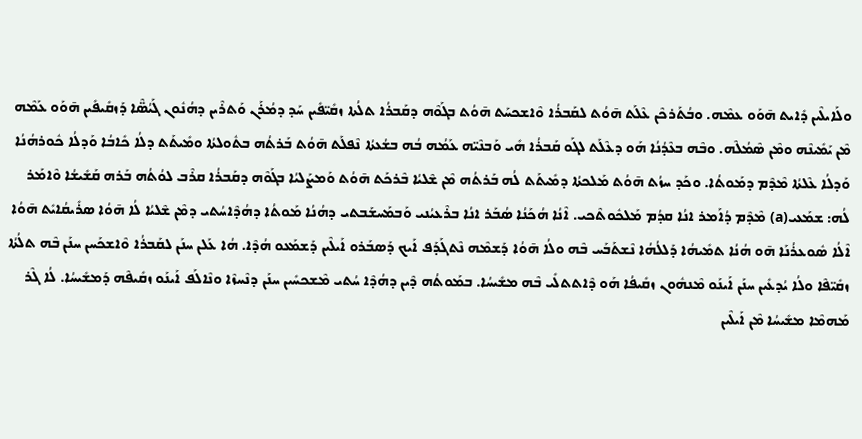ܘܠܰܐܝܠܶܝܢ ܕܺܐܝܬ ܗ̄ܘܰܘ ܥܡܶܗ. ܘܒܳܬܰܪܟܶܢ ܥܶܠܰܬ ܗ̄ܘܳܬ ܠܩܰܒܪܳܐ ܘܶܐܫܟܚܰܬ ܗ̄ܘܳܬ ܒܓܰܘܶܗ ܕܩܰܒܪܳܐ ܬܠܳܬܐ ܙܩܺܝ̈ܦܺܝܢ ܚܰܕ ܕܡܳܪܰܢ ܘܰܬܪܶܝܢ ܕܗܳܢܽܘܢ ܓܰܝܳܣ̈ܶܐ ܕܰܙܩܺܝܦܺܝܢ ܗ̄ܘܰܘ ܥܰܡܶܗ ܡܶܢ ܝܰܡܺܝܢܶܗ ܘܡܶܢ ܣܶܡܳܠܶܗ. ܘܒܶܗ ܒܥܶܕܳܢܳܐ ܗܰܘ ܕܥܶܠܰܬ ܠܓܰܘ ܩܰܒܪܳܐ ܗܺܝ ܘܰܒܢܶܝ̈ܗ ܥܰܡܳܗ ܒܳܗ ܒܫܳܥܬܳܐ ܢܶܦܠܰܬ ܗ̄ܘܳܬ ܒܰܪܬܳܗ ܒܬܽܘܠܬܳܐ ܘܡܺܝܬܰܬ ܕܠܳܐ ܟܺܐܒܳܐ ܘܰܕܠܳܐ ܟܽܘܪܗܳܢܳܐ ܘܰܕܠܳܐ ܥܶܠܬܳܐ ܡܶܕܶܡ ܕܡܰܘܬܳܐ. ܘܟܰܕ ܚܙܳܬ ܗ̄ܘܳܬ ܡܰܠܟܬܳܐ ܕܡܺܝܬܰܬ ܠܳܗ ܒܰܪܬܳܗ ܡܶܢ ܫܶܠܝܳܐ ܒܶܪܟܰܬ ܗ̄ܘܳܬ ܘܰܡܨܰܠܝܳܐ ܒܓܰܘܶܗ ܕܩܰܒܪܳܐ ܩܪܶܒ ܠܘܳܬܳܗ ܒܰܪܗ ܩܰܫܺܝܫܳܐ ܘܶܐܡܰܪ ܠܳܗ: ܫܡܰܥܝ(a) ܡܶܕܶܡ ܕܳܐܰܡܪ ܐܢܳܐ ܩܕܳܡ ܡܰܠܟܽܘܬܶܟܝ. ܐܶܢܳܐ ܗܳܟܰܢܳܐ ܣܳܒܰܪ ܐܢܳܐ ܒܪܶܥܝܳܢܝ ܘܰܒܡܰܚܫܰܒܬܝ ܕܗܳܢܳܐ ܡܰܘܬܳܐ ܕܗܳܕܶܐܚܳܬܝ ܕܡܶܢ ܫܶܠܝܳܐ ܠܳܐ ܗ̄ܘܳܐ ܣܪܺܝܩܳܐܝܺܬ ܗ̄ܘܳܐ ܐܶܠܳܐ ܣܽܘܥܪܳܢܰܐ ܗ̄ܘ ܗܳܢܳܐ ܬܡܺܝܗܳܐ ܕܰܠܠܳܗܳܐ ܢܶܫܬܰܒܰܚ ܒܶܗ ܘܠܳܐ ܗ̄ܘܳܐ ܕܰܫܡܶܗ ܢܶܬܓܰܕܰܦ ܐܰܝܟ ܕܰܣܒܰܪܘ ܐܰܝܠܶܝܢ ܕܰܫܡܰܥܘ ܗܳܕܶܐ. ܗܳܐ ܥܰܠܢ ܚܢܰܢ ܠܩܰܒܪܳܐ ܘܶܐܫܟܰܚܢ ܚܢܰܢ ܒܶܗ ܬܠܳܬܳܐ ܙܩܺܝ̈ܦܶܐ ܘܠܳܐ ܝܳܕܥܺܝܢ ܚܢܰܢ ܐܰܝܢܰܘ ܡܶܢܗܽܘܢ ܙܩܺܝܦܳܐ ܗܰܘ ܕܶܐܬܬܠܺܝ ܒܶܗ ܡܫܺܝܚܳܐ. ܒܡܰܘܬܳܗ ܕܶܝܢ ܕܗܳܕܶܐ ܚܳܬܝ ܡܶܫܟܚܺܝܢ ܚܢܰܢ ܕܢܶܚܙܶܐ ܘܢܶܐܠܰܦ ܐܰܝܢܰܘ ܙܩܺܝܦܶܗ ܕܰܡܫܺܝܚܳܐ. ܠܳܐ ܓܶܪ ܡܰܗܡܶܐ ܡܫܺܝܚܳܐ ܡܶܢ ܐܰܝܠܶܝܢ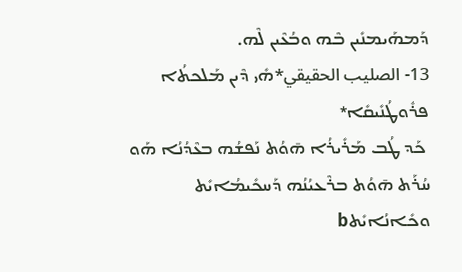ܕܰܡܗܰܝܡܢܺܝܢ ܒܶܗ ܘܒܳܥܶܝܢ ܠܶܗ.
13- الصليب الحقيقي*ܗܺܝ ܕܶܝܢ ܡܰܠܟܬܳܐ ܦܪܽܘܛܳܢܺܝܩܺܐ*
 ܟܰܕ ܛܳܒ ܡܰܪܺܝܪܳܐ ܗ̄ܘܳܬ ܢܰܦܫܳܗ ܒܥܶܕܳܢܳܐ ܗܰܘ ܚܳܪܰܬ ܗ̄ܘܳܬ ܒܪܶܥܝܳܢܳܗ ܕܰܚܟܺܝܡܳܐܝܺܬ ܘܟܺܐܢܳܐܝܺܬb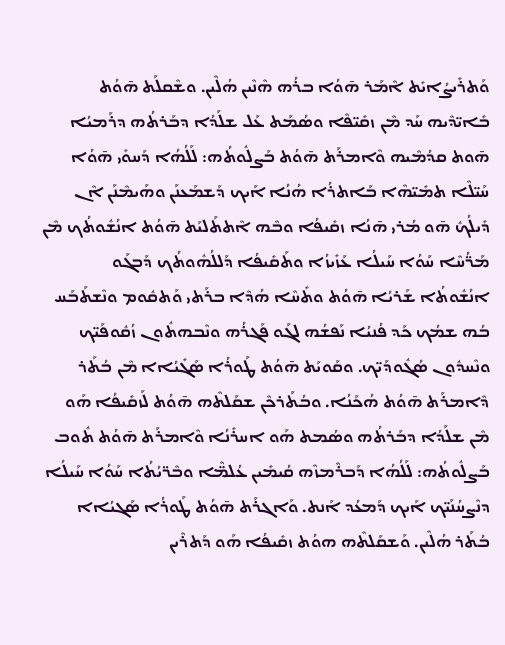ܘܰܬܪܺܝܨܳܐܝܺܬ ܐܶܡܰܪ ܗ̄ܘܳܐ ܒܪܳܗ ܗܶܢܶܝܢ ܗܳܠܶܝܢ. ܘܫܶܩܠܰܬ ܗ̄ܘܳܬ ܒܺܐܝ̈ܕܶܝܗ ܚܰܕ ܡܶܢ ܙܩܺܝ̈ܦܶܐ ܘܣܳܡܰܬ ܥܰܠ ܫܠܰܕܳܐ ܕܒܰܪܬܳܗ ܕܪܰܡܝܳܐ ܗ̄ܘܬ ܩܕܳܡܶܝܗ ܘܶܐܡܪܰܬ ܗ̄ܘܳܬ ܒܰܨܠܽܘܬܳܗ: ܠܰܠܳܗܳܐ ܕܰܚܘܺܝ ܗ̄ܘܳܐ ܚܰܝ̈ܠܶܐ ܬܡܺܝ̈ܗܶܐ ܒܰܐܬܪܳܐ ܗܳܢܳܐ ܐܰܝܟ ܕܰܫܡܰܥܢܰܢ ܘܗܰܝܡܶܢܰܢ ܐܶܢ ܕܺܝܠܳܟܽ ܗ̄ܘ ܡܳܪܝ ܗ̄ܢܳܐ ܙܩܺܝܦܳܐ ܘܒܶܗ ܐܶܬܬܰܠܝܰܬ ܗ̄ܘܳܬ ܐܢܳܫܽܘܬܳܟ ܡܶܢ ܡܰܪ̈ܳܚܶܐ ܚܰܘܳܐ ܚܰܝܠܳܐ ܥܰܙܺܝܙܳܐ ܘܬܰܩܺܝܦܳܐ ܕܰܠܠܳܗܽܘܬܳܟ ܕܰܒܓܰܘ ܐܢܳܫܽܘܬܳܐ ܫܰܪܝܳܐ ܗ̄ܘܳܬ ܘܬܺܚܶܐ ܗܳܕܶܐ ܒܪܰܬܝ ܘܰܬܩܽܘܡ ܘܢܶܫܬܰܒܰܚ ܒܳܗ ܫܡܳܟ ܟܰܕ ܦܳܢܝܳܐ ܢܰܦܫܳܗ ܠܓܰܘ ܦܰܓܪܳܗ ܘܢܶܒܗܬܽܘܢ ܙܳܩܽܘܦܰܝ̈ܟ ܘܢܶܚܕܽܘܢ ܣܳܓܽܘܕܰܝ̈ܟ. ܘܩܰܘܝܰܬ ܗ̄ܘܳܬ ܛܰܘܪܳܐ ܣܰܓܺܝܳܐܐ ܡܶܢ ܒܳܬܰܪ ܕܶܐܡܪܰܬ ܗ̄ܘܳܬ ܗܳܟܰܢܳܐ. ܘܒܳܬܰܪܟܶܢ ܫܩܰܠܬܶܗ ܗ̄ܘܳܬ ܠܰܙܩܺܝܦܳܐ ܗܰܘ ܡܶܢ ܫܠܰܕܳܐ ܕܒܰܪܬܳܗ ܘܣܳܡܬ ܗܰܘ ܐܚܪܺܢܳܐ ܘܶܐܡܪܰܬ ܗ̄ܘܳܬ ܬܽܘܒ ܒܰܨܠܽܘܬܳܗ: ܠܰܠܳܗܳܐ ܕܰܒܪܶܡܙܶܗ ܩܳܝܡܺܝܢ ܥܳܠܡ̈ܶܐ ܘܒܶܪ̈ܝܳܬܳܐ ܚܰܘܳܐ ܚܰܝܠܳܐ ܕܢܶܨܚܳܢܰܝ̈ܟ ܐܰܝܟ ܕܰܡܥܳܕ ܐܰܢܬ. ܘܰܐܓܪܰܬ ܗ̄ܘܳܬ ܛܰܘܪܳܐ ܣܰܓܝܳܐܐ ܒܳܬܰܪ ܗܳܠܶܝܢ. ܘܰܫܩܰܠܬܶܗ ܗܘܳܬ ܙܩܺܝܦܳܐ ܗܰܘ ܕܰܬܪܶܝܢ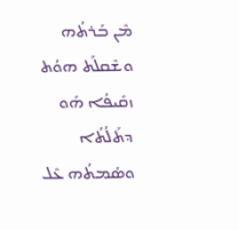ܡܶܢ ܒܰܪܬܳܗ ܘܫܶܩܠܰܬ ܗܘܳܬ ܙܩܺܝܦܳܐ ܗܰܘ ܕܬܰܠܳܬܳܐ ܘܣܳܡܬܳܗ ܥܶܠ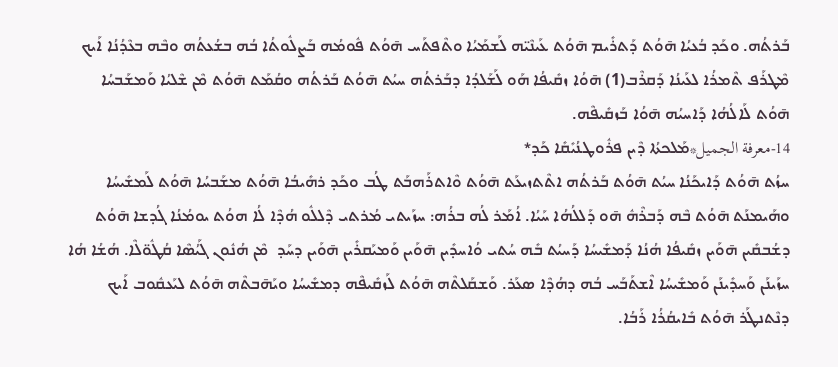ܒܰܪܬܳܗ. ܘܟܰܕ ܒܳܥܝܳܐ ܗ̄ܘܳܬ ܕܰܬܪܺܝܡ ܗ̄ܘܳܬ ܥܰܝܢܶܝ̈ܗ ܠܰܫܡܰܝܳܐ ܘܬܶܦܬܰܚ ܗ̄ܘܳܬ ܦܽܘܡܳܗ ܒܰܨܠܽܘܬܳܐ ܒܳܗ ܒܫܳܥܬܳܗ ܘܒܶܗ ܒܥܶܕܳܢܳܐ ܐܰܝܟ ܡܶܛܪܰܦ ܬܶܡܪܳܐ ܠܥܰܝܢܳܐ ܕܰܩܪܶܒ(1) ܗ̄ܘܳܐ ܙܩܺܝܦܳܐ ܗܰܘ ܠܰܫܰܠܕܳܐ ܕܒܰܪܬܳܗ ܚܝܳܬ ܗ̄ܘܳܬ ܒܰܪܬܳܗ ܘܩܳܡܰܬ ܗ̄ܘܳܬ ܡܶܢ ܫܶܠܝܳܐ ܘܰܡܫܰܒܚܳܐ ܗ̄ܘܳܬ ܠܰܐܠܳܗܳܐ ܕܰܐܚܝܳܗ ܗ̄ܘܳܐ ܒܰܙܩܺܝܦܶܗ.
14-معرفة الجميل*ܡܰܠܟܬܳܐ ܕܶܝܢ ܦܪܽܘܛܢܳܝܺܩܺܐ ܟܰܕ*
ܚܙܳܬ ܗ̄ܘܳܬ ܕܰܐܝܟܰܢܳܐ ܚܝܳܬ ܗ̄ܘܳܬ ܒܰܪܬܳܗ ܐܬܶܬܙܝܥܰܬ ܗ̄ܘܳܬ ܘܶܐܬܪܰܗܒܰܬ ܛܳܒ ܘܟܰܕ ܪܗܺܝܒܳܐ ܗ̄ܘܳܬ ܡܫܰܒܚܳܐ ܗ̄ܘܳܬ ܠܰܡܫܺܝܚܳܐ ܘܗܰܝܡܢܰܬ ܗ̄ܘܳܬ ܒܶܗ ܕܰܒܪܶܗܽ ܗ̄ܘ ܕܰܠܠܳܗܳܐ ܚܰܝܳܐ. ܐܳܡܰܪ ܠܳܗ ܒܪܳܗ: ܚܙܰܝܬܝ ܡܳܪܬܝ ܕܶܠܠܽܘ ܗܳܕܶܐ ܠܳܐ ܗܘܳܬ ܝܘܡܳܢܳܐ ܓܳܕܫܐ ܗ̄ܘܳܬ ܕܫܳܒܩܺܝܢ ܗ̄ܘܰܝܢ ܙܩܺܝܦܳܐ ܗܳܢܳܐ ܕܰܡܫܺܝܚܳܐ ܕܰܚܝܳܬ ܒܺܗ ܚܳܬܝ ܘܳܐܚܕܺܝܢ ܗ̄ܘܰܝܢ ܘܰܡܝܰܩܪܺܝܢ ܗ̄ܘܰܝܢ ܕܚܰܕ  ܡܶܢ ܗܳܢܽܘܢ ܓܰܝܳܣܶܐ ܩܳܛܽܘ̈ܠܶܐ. ܗܳܫܳܐ ܗܳܐ ܚܙܰܝܢܰܢ ܘܰܚܕܺܝܢܰܢ ܘܰܡܫܺܝܚܳܐ ܐܶܫܬܰܒܰܚ ܒܳܗ ܕܗܳܕܶܐ ܣܥܰܪ. ܘܰܫܩܰܠܬܶܗ ܗ̄ܘܳܬ ܠܰܙܩܺܝܦܶܗ ܕܡܫܺܝܚܳܐ ܘܝܰܗ̄ܒܬܶܗ ܗ̄ܘܳܬ ܠܝܰܥܩܽܘܒ ܐܰܝܟ ܕܢܶܬܢܛܰܪ ܗ̄ܘܳܬ ܒܺܐܝܩܳܪܳܐ ܪܰܒܳܐ.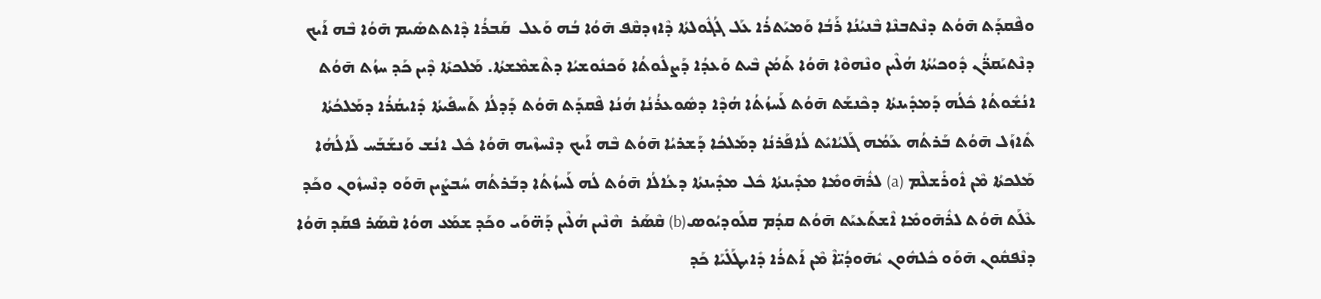ܘܦܶܩܕܰܬ ܗ̄ܘܳܬ ܕܢܶܬܒܢܶܐ ܒܶܢܝܳܢܳܐ ܪܰܒܳܐ ܘܰܡܝܰܬܪܳܐ ܥܰܠ ܓܳܓܽܘܠܬܳܐ ܕܶܐܙܕܩܶܦ ܗ̄ܘܳܐ ܒܳܗ ܘܰܥܠ  ܩܰܒܪܳܐ ܕܶܐܬܬܣܺܝܡ ܗ̄ܘܳܐ ܒܶܗ ܐܰܝܟ ܕܢܶܬܝܰܩܪ̈ܳܢ ܕܽܘܟܝܳܬܳܐ ܗܳܠܶܝܢ ܘܢܶܗܘܶܐ ܗ̄ܘܳܐ ܬܰܡܳܢ ܒܶܝܬ ܘܰܥܕܳܐ ܕܰܨܠܽܘܬܳܐ ܘܰܟܢܽܘܫܝܳܐ ܕܬܶܫܡܶܫܬܳܐ. ܡܰܠܟܬܺܐ ܕܶܝܢ ܟܰܕ ܚܙܳܬ ܗ̄ܘܳܬ ܐܢܳܫܽܘܬܳܐ ܟܽܠܳܗ ܕܰܡܕܺܝܢܬܳܐ ܕܟܶܢܫܰܬ ܗ̄ܘܳܬ ܠܰܚܙܳܬܳܐ ܗܳܕܶܐ ܕܣܽܘܥܪܳܢܳܐ ܗܳܢܳܐ ܦܶܩܕܰܬ ܗ̄ܘܳܬ ܕܰܕܠܳܐ ܬܰܚܦܺܝܬܳܐ ܕܺܐܝܩܳܪܳܐ ܕܡܰܠܟܳܬܳܐ ܬܺܐܙܰܠ ܗ̄ܘܳܬ ܒܰܪܬܳܗ ܥܰܡܳܗ ܓܰܠܝܳܐܝܺܬ ܠܳܐܦܰܪܢܳܐ ܕܡܰܠܟܳܐ ܕܰܫܪܝܳܐ ܗ̄ܘܳܬ ܒܶܗ ܐܰܝܟ ܕܢܶܚܙܶܝܗ ܗ̄ܘܳܐ ܟܽܠ ܐܢܳܫ ܘܰܢܫܰܒܰܚ ܠܰܐܠܳܗܳܐ
ܡܰܠܟܬܳܐ ܡܶܢ ܐܽܘܪܺܫܠܶܡ (a) ܠܪܽܗ̄ܘܡܺܐ ܡܕܺܝܢܬܳܐ ܟܽܠ ܡܕܺܝܢܬܳܐ ܕܥܳܐܠܳܐ ܗ̄ܘܳܬ ܠܳܗ ܠܰܚܙܳܬܳܐ ܕܒܰܪܬܳܗ ܚܳܒܨܺܝܢ ܗ̄ܘܰܘ ܕܢܶܚܙܽܘܢ ܘܟܰܕ ܥܶܠܰܬ ܗ̄ܘܳܬ ܠܪܽܗ̄ܘܡܺܐ ܐܶܫܬܰܥܝܰܬ ܗ̄ܘܳܬ ܩܕܳܡ ܩܠܰܘܕܝܳܘܣ(b) ܩܶܣܰܪ  ܗܶܢܶܝܢ ܗܳܠܶܝܢ ܕܰܗ̈ܘܰܝ ܘܟܰܕ ܫܡܰܥ ܗܘܳܐ ܩܶܣܰܪ ܦܩܰܕ ܗ̄ܘܳܐ ܕܢܶܦܩܽܘܢ ܗ̄ܘܰܘ ܟܽܠܗܽܘܢ ܝܽܗ̄ܘܕܳܝ̈ܐܶ ܡܶܢ ܐܰܬܪܳܐ ܕܺܐܝܛܰܠܺܝܰܐ ܟܰܕ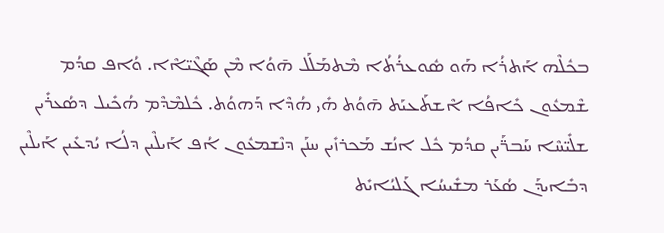ܒܟܽܠܶܗ ܐܰܬܪܳܐ ܗܰܘ ܣܽܘܥܪܳܬܳܐ ܡܶܬܡܰܠܰܠ ܗ̄ܘܳܐ ܡܶܢ ܣܰܓܶܝ̈ܐܶܐ. ܘܳܐܦ ܩܕܳܡ ܫܶܡܥܽܘܢ ܟܺܐܦܳܐ ܐܶܫܬܰܥܝܰܬ ܗ̄ܘܳܬ ܗܺܝ ܗܳܕܶܐ ܕܰܗܘܳܬ. ܟܽܠܡܶܕܶܡ ܗܳܟܺܝܠ ܕܣܳܥܪܺܝܢ ܫܠܺܝ̈ܚܶܐ ܚܰܒܪ̈ܰܝܢ ܩܕܳܡ ܟܽܠ ܐܢܳܫ ܡܰܟܪܙܺܝܢ ܚܢܰܢ ܕܢܶܫܡܥܽܘܢ ܐܳܦ ܐܰܝܠܶܝܢ ܕܠܳܐ ܝܳܕܥܺܝܢ ܐܰܝܠܶܝܢ ܕܒܺܐܝܕܰܢ ܣܳܥܰܪ ܡܫܺܝܚܳܐ ܓܰܠܝܳܐܝܺܬ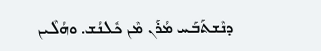ܕܢܶܫܬܰܒܰܚ ܡܳܪܰܢ ܡܶܢ ܟܽܠܢܳܫ. ܘܗܳܠܶܝܢ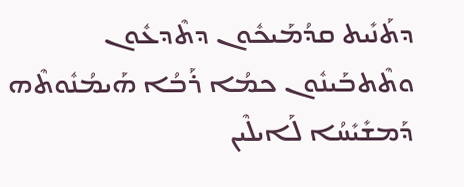ܕܬܰܢܺܝܬ ܩܕܳܡܰܝܟܽܘܢ ܕܬܶܕܥܽܘܢ ܘܬܶܬܒܰܝܢܽܘܢ ܟܡܳܐ ܪܰܒܳܐ ܗܰܝܡܳܢܽܘܬܶܗ ܕܰܡܫܺܝܺܚܳܐ ܠܰܐܝܠܶܝܢ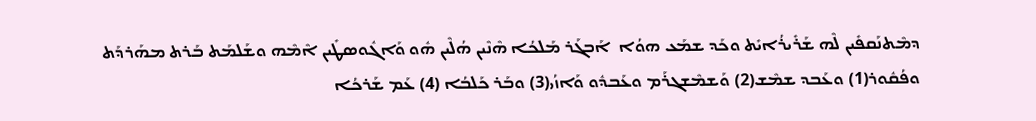ܕܡܶܬܢܰܩܦܺܝܢ ܠܶܗ ܫܰܪܺܝܪܳܐܝܺܬ ܘܟܰܕ ܫܡܰܥ ܗܘܳܐ  ܐܰܒܓܰܪ ܡܰܠܟܳܐ ܗܶܢܶܝܢ ܗܳܠܶܝܢ ܗܽܘ ܘܰܐܓܽܘܣܛܺܝܢ ܐܶܡܶܗ ܘܫܰܠܡܰܬ ܒܰܪܬ ܡܗܰܪܕܰܬ ܘܦܳܩܽܘܪ(1) ܘܥܰܒܕ ܫܡܶܫ(2) ܘܰܫܡܶܫܓܪܰܡ ܘܥܰܒܕܽܘ ܘܰܐܙܳܝ(3) ܘܒܰܪ ܟܰܠܒܳܐ (4) ܥܰܡ ܫܰܪܟܳܐ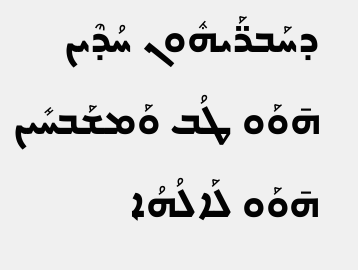ܕܚܰܒܪ̈ܰܝܗܽܘܢ ܚܳܕܶܝܢ ܗ̄ܘܰܘ ܛܳܒ ܘܰܡܫܰܒܚܺܝܢ ܗ̄ܘܰܘ ܠܰܐܠܳܗܳܐ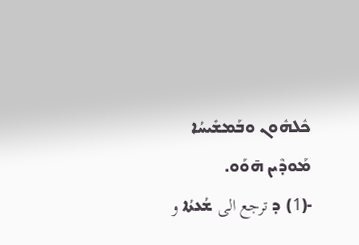ܟܽܠܗܽܘܢ ܘܒܰܡܫܺܝܚܳܐ ܡܰܘܕܶܝܢ ܗ̄ܘܰܘ.
-(1) ܕ ترجع الى ܫܳܥܬܳܐ و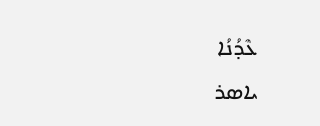ܥܶܕܳܢܳܐ
ܝܐܣܪ